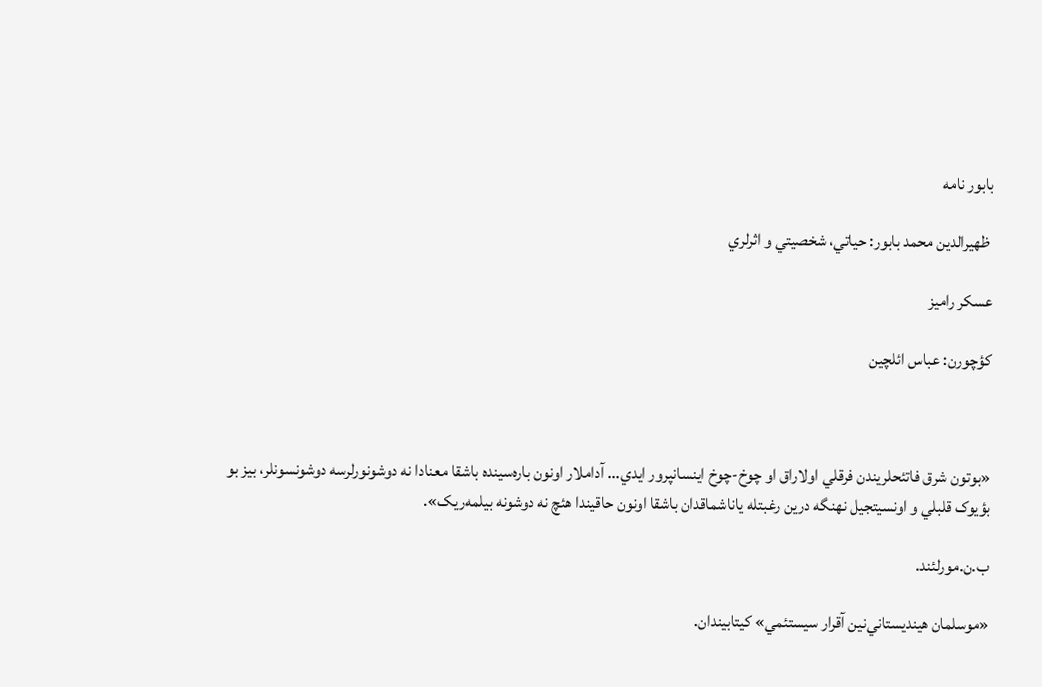بابور نامه

 ظهیرالدین محمد بابور: حياتي، شخصيتي و اثرلري

عسکر رامیز

کؤچورن: عباس ائلچین



«بوتون شرق فاتئحلريندن فرقلي اولاراق او چوخ-چوخ اينسانپرور ايدي... آداملار اونون باره‌سينده باشقا معنادا نه دوشونورلرسه دوشونسونلر، بيز بو بؤيوک قلبلي و اونسيتجيل نهنگه درين رغبتله ياناشماقدان باشقا اونون حاقيندا هئچ نه دوشونه بيلمه‌ريک».

ب.ن.مورلئند.

«موسلمان هينديستا‌ني‌نين آقرار سيستئمي» کيتابيندان.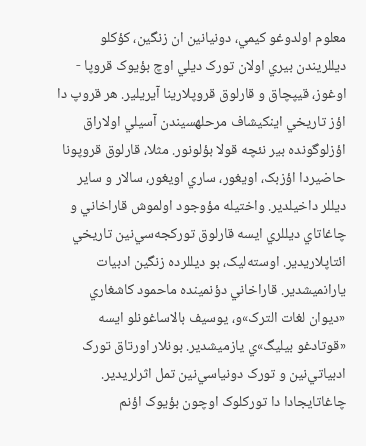معلوم اولدوغو کيمي، دونيا‌نين ان زنگين، کؤکلو ديللريندن بيري اولان تورک ديلي اوچ بؤيوک قروپا - اوغوز، قيپچاق و قارلوق قروپلارينا آيريلير. هر قروپ دا اؤز تاريخي اينکيشاف مرحلهسيندن آسيلي اولاراق اؤزلوگونده بير نئچه قولا بؤلونور. مثلا، قارلوق قروپونا حاضيردا اؤزبک، اويغور، ساري اويغور، سالار و ساير ديللر داخيلدير. واختيله مؤوجود اولموش قاراخاني و چاغاتاي ديللري ايسه قارلوق تورکجه‌سي‌نين تاريخي ائتاپلاريدير. اوسته‌ليک، بو ديللرده زنگين ادبيات يارانميشدير. قاراخاني دؤنمينده ماحمود کاشغاري «ديوان لغات الترک»و، يوسيف بالاساغونلو ايسه «قوتادغو بيليگ»ي يازميشدير. بونلار اورتاق تورک ادبياتي‌نين و تورک دونياسي‌نين تمل اثرلريدير. چاغاتايجادا دا تورکلوک اوچون بؤيوک اؤنم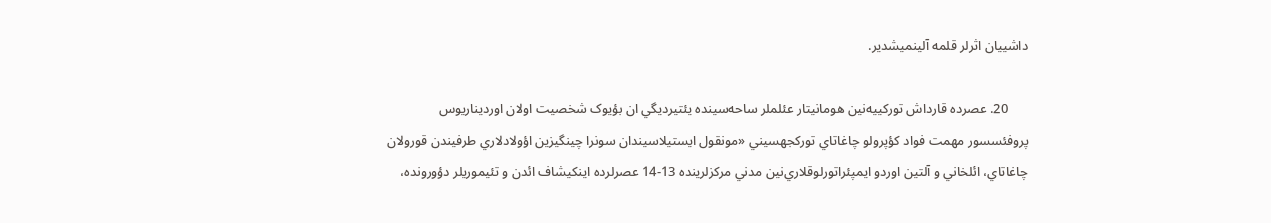داشييان اثرلر قلمه آلينميشدير.

      20. عصرده قارداش تورکييه‌‌نين هومانيتار عئلملر ساحه‌سينده يئتيرديگي ان بؤيوک شخصيت اولان اورديناريوس پروفئسسور مهمت فواد کؤپرولو چاغاتاي تورکجهسيني «مونقول ايستيلاسيندان سونرا چينگيزين اؤولادلاري طرفيندن قورولان چاغاتاي، ائلخاني و آلتين اوردو ايمپئراتورلوقلاري‌نين مدني مرکزلرينده 13-14 عصرلرده اينکيشاف ائدن و تئیموريلر دؤورونده،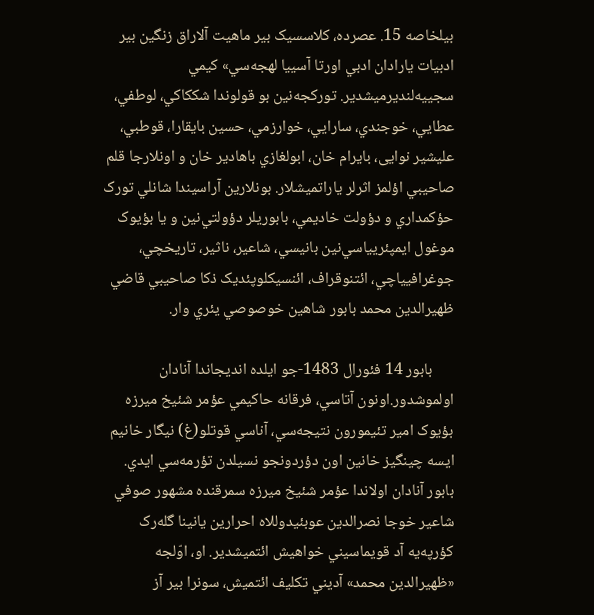بيلخاصه 15. عصرده، کلاسسيک بير ماهيت آلاراق زنگين بير ادبيات يارادان ادبي اورتا آسییا لهجه‌سي» کيمي سجييه‌لنديرميشدير. تورکجه‌‌نين بو قولوندا شککاکي، لوطفي، عطایي، خوجندي، سارايي، خوارزمي، حسین بايقارا، قوطبي، عليشير نوايی، بايرام خان، ابولغازي باهادير خان و اونلارجا قلم صاحيبي اؤلمز اثرلر ياراتميشلار. بونلارين آراسيندا شانلي تورک حؤکمداري و دؤولت خادیمي، بابوريلر دؤولتي‌نين و يا بؤيوک موغول ايمپئريياسي‌نين بانيسي، شاعير، ناثير، تاريخچي، جوغرافيياچي، ائتنوقراف، ائنسيکلوپئديک ذکا صاحيبي قاضي ظهیرالدین محمد بابور شاهين خوصوصي يئري وار.

      بابور 14 فئورال 1483-جو ايلده انديجاندا آنادان اولموشدور.اونون آتاسي، فرقانه حاکيمي عؤمر شئيخ ميرزه بؤيوک امير تئیمورون نتيجه‌سي، آناسي قوتلو(غ) نيگار خانيم ايسه چينگيز خا‌نين اون دؤردونجو نسيلدن تؤرمه‌سي ايدي. بابور آنادان اولاندا عؤمر شئيخ ميرزه سمرقنده مشهور صوفي شاعير خوجا نصرالدين عوبئيدوللاه احرارين يا‌نينا گله‌رک کؤرپه‌يه آد قويماسيني خواهيش ائتميشدير. او، اوّلجه «ظهیرالدین محمد» آديني تکليف ائتميش، سونرا بير آز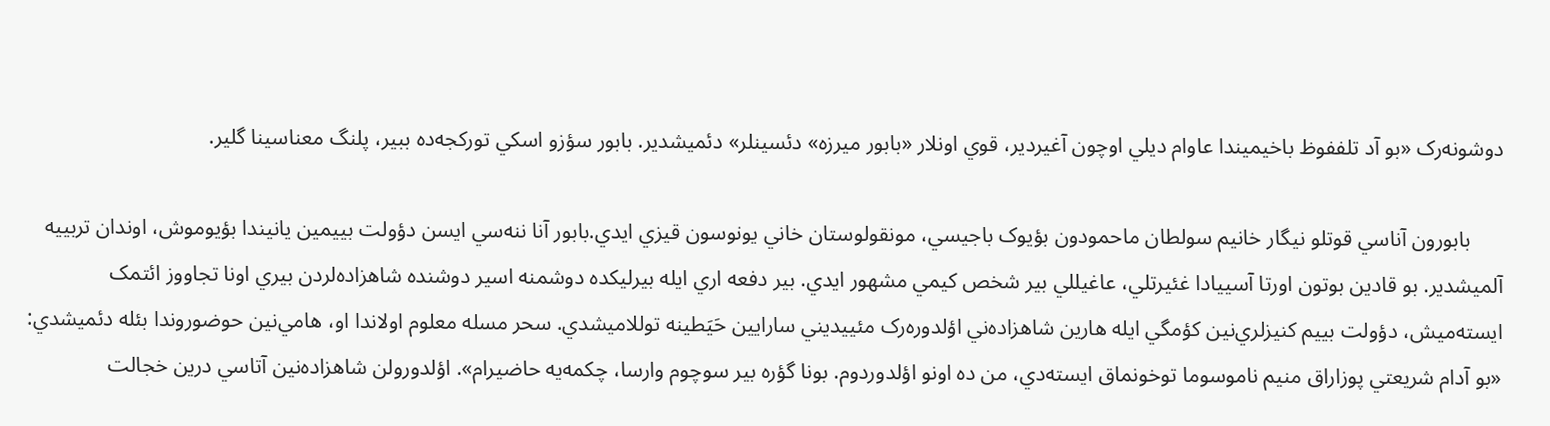دوشونه‌رک «بو آد تلففوظ باخيميندا عاوام ديلي اوچون آغيردير، قوي اونلار «بابور ميرزه» دئسينلر» دئميشدير. بابور سؤزو اسکي تورکجه‌ده ببير، پلنگ معناسينا گلير.

      بابورون آناسي قوتلو نيگار خانيم سولطان ماحمودون بؤيوک باجيسي، مونقولوستان خاني يونوسون قيزي ايدي.بابور آنا ننه‌سي ايسن دؤولت بييمين يانيندا بؤيوموش، اوندان تربييه آلميشدير. بو قادين بوتون اورتا آسييادا غئيرتلي، عاغيللي بير شخص کيمي مشهور ايدي. بير دفعه اري ايله بيرليکده دوشمنه اسير دوشنده شاهزاده‌لردن بيري اونا تجاووز ائتمک ايسته‌ميش، دؤولت بييم کنيزلري‌نين کؤمگي ايله هارين شاهزاده‌ني اؤلدوره‌رک مئييديني سارايين حَيَطينه توللاميشدي. سحر مسله معلوم اولاندا او، هامي‌نين حوضوروندا بئله دئميشدي: «بو آدام شريعتي پوزاراق منيم ناموسوما توخونماق ايسته‌دي، من ده اونو اؤلدوردوم. بونا گؤره بير سوچوم وارسا، چکمه‌يه حاضيرام». اؤلدورولن شاهزاد‌ه‌نين آتاسي درين خجالت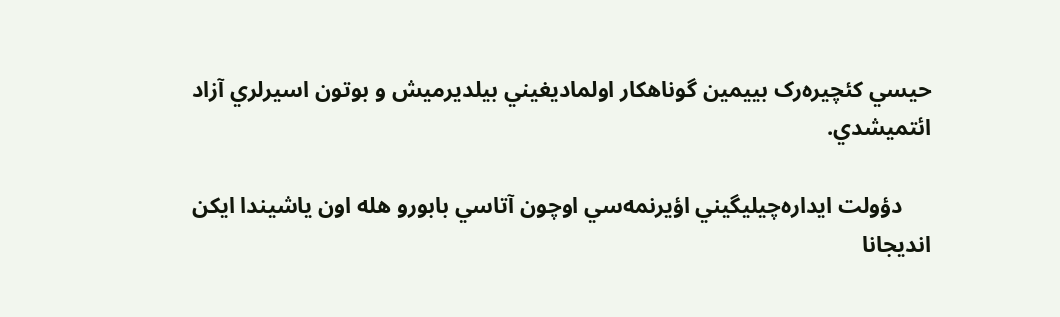حيسي کئچيره‌رک بييمين گوناهکار اولماديغيني بيلديرميش و بوتون اسيرلري آزاد ائتميشدي.

     دؤولت ايداره‌چيليگيني اؤيرنمه‌سي اوچون آتاسي بابورو هله اون ياشيندا ايکن انديجانا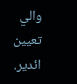والي تعيين ائدير.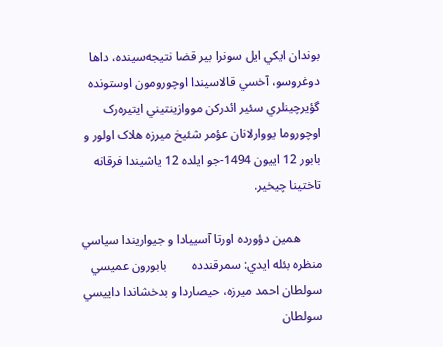بوندان ايکي ايل سونرا بير قضا نتيجه‌سينده، داها دوغروسو، آخسي قالاسيندا اوچورومون اوستونده گؤيرچينلري سئير ائدرکن مووازينتيني ايتيره‌رک اوچوروما يووارلانان عؤمر شئيخ ميرزه هلاک اولور و بابور 12 اييون 1494-جو ايلده 12 ياشيندا فرقانه تاختينا چيخير.

       همين دؤورده اورتا آسییادا و جيواريندا سياسي منظره بئله ايدي: سمرقندده        بابورون عميسي سولطان احمد ميرزه، حيصاردا و بدخشاندا داييسي سولطان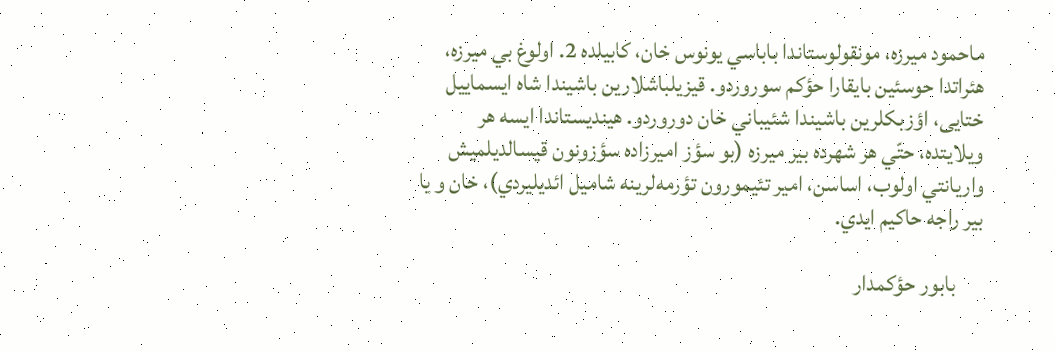ماحمود ميرزه، مونقولوستاندا باباسي يونوس خان، کابيلده 2. اولوغ بي ميرزه، هئراتدا حوسئين بايقارا حؤکم سوروردو. قيزيلباشلارين باشيندا شاه ايسماييل ختايی، اؤزبکلرين باشيندا شئيباني خان دوروردو. هينديستاندا ايسه هر ويلايتده، حتّي هر شهرده بير ميرزه (بو سؤز اميرزاده سؤزونون قيسالديلميش واريانتي اولوب، اساسن، امير تئیمورون تؤرمه‌لرينه شاميل ائديليردي)، خان و يا بير راجه حاکيم ايدي.

      بابور حؤکمدار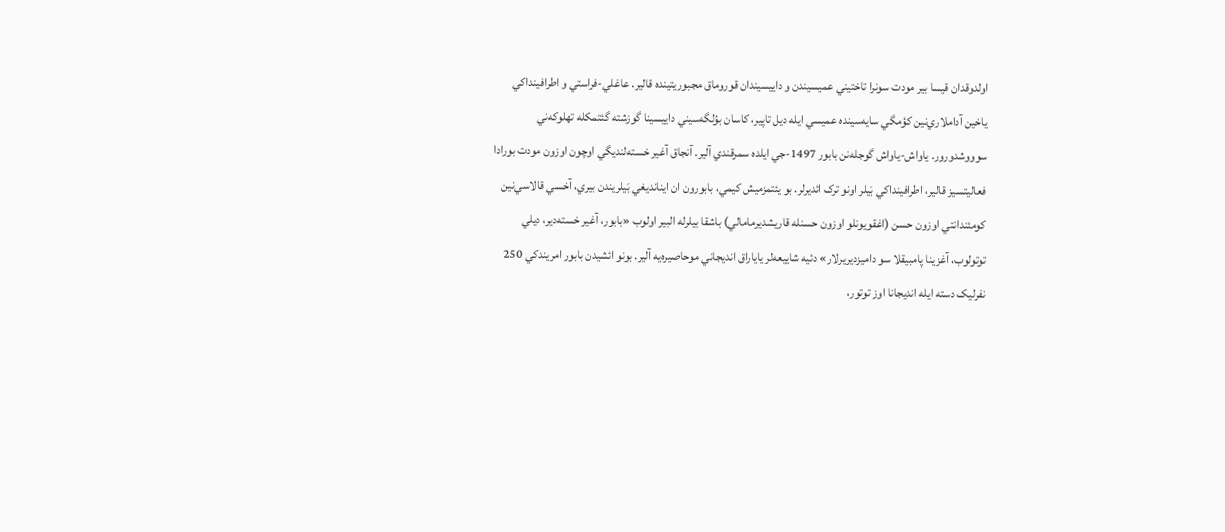اولدوقدان قيسا بير مودت سونرا تاختيني عمیسيندن و داييسيندان قوروماق مجبوريتينده قالير. عاغلي-فراستي و اطرافينداکي ياخين آداملاري‌نين کؤمگي سايه‌سينده عميسي ايله ديل تاپير، کاسان بؤلگه‌سيني داييسينا گوزشته گئتمکله تهلوکه‌ني سوووشدورور. ياواش-ياواش گوجله‌نن بابور 1497-جي ايلده سمرقندي آلير. آنجاق آغير خسته‌لنديگي اوچون اوزون مودت بورادا فعاليتسيز قالير، اطرافينداکي بَيلر اونو ترک ائديرلر. بو يئتمزميش کيمي، بابورون ان اينانديغي بَيلريندن بيري، آخسي قالاسي‌نين کومئندانتي اوزون حسن (اغقويونلو اوزون حسنله قاريشديرمامالي) باشقا بيلرله البير اولوب «بابور، آغير خسته‌دير، ديلي توتولوب، آغزينا پامبيقلا سو داميزديريرلار» دئيه شاييعه‌لر ياياراق انديجاني موحاصيره‌يه آلير. بونو ائشيدن بابور امريندکي 250 نفرليک دسته ايله انديجانا اوز توتور،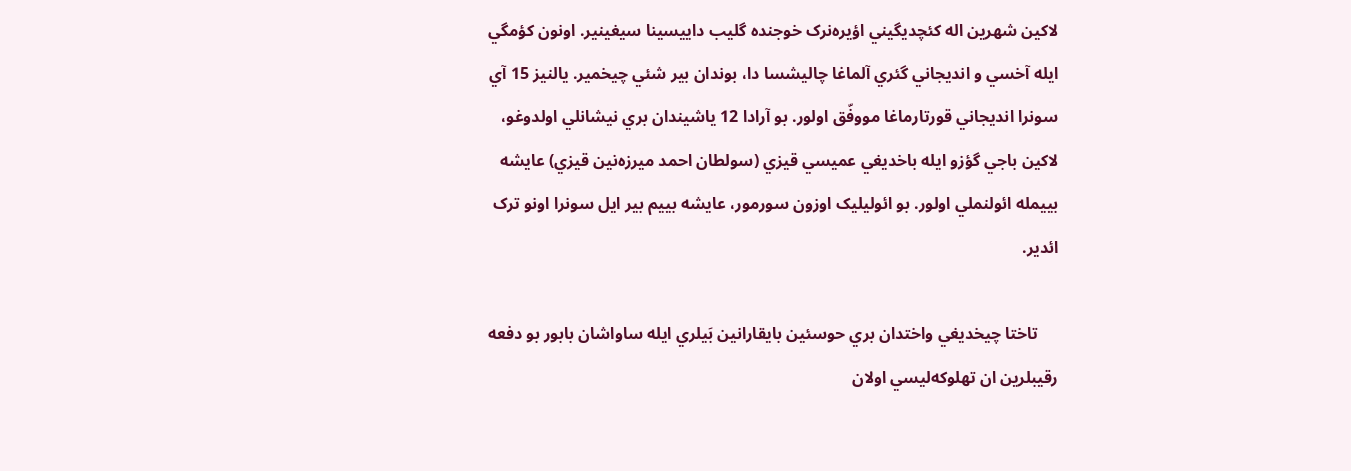لاکين شهرين اله کئچديگيني اؤيره‌نرک خوجنده گليب داييسينا سيغينير. اونون کؤمگي ايله آخسي و انديجاني گئري آلماغا چاليشسا دا، بوندان بير شئي چيخمير. يالنيز 15 آي سونرا انديجاني قورتارماغا مووفّق اولور. بو آرادا 12 ياشيندان بري نيشانلي اولدوغو، لاکين باجي گؤزو ايله باخديغي عميسي قيزي (سولطان احمد ميرزه‌‌نين قيزي) عايشه بييمله ائولنملي اولور. بو ائوليليک اوزون سورمور، عايشه بييم بير ايل سونرا اونو ترک ائدير.

     تاختا چيخديغي واختدان بري حوسئين بايقارا‌نين بَيلري ايله ساواشان بابور بو دفعه رقيبلرين ان تهلوکه‌ليسي اولان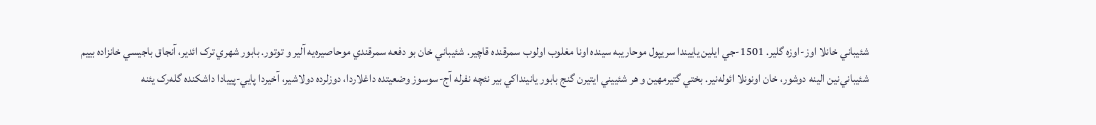شئيباني خانلا اوز-اوزه گلير. 1501-جي ايلين ياييندا سريپول موحاريبه سينده اونا مغلوب اولوب سمرقنده قاچير. شئيباني خان بو دفعه سمرقندي موحاصيره‌يه آلير و توتور. بابور شهري ترک ائدير، آنجاق باجيسي خانزاده بييم شئيبا‌ني‌نين الينه دوشور، خان اونونلا ائوله‌نير. بختي گتيرمهين و هر شئييني ايتيرن گنج بابور يا‌نينداکي بير نئچه نفرله آج-سوسوز وضعيتده داغلاردا، دوزلرده دولاشير، آخيردا پايي-پييادا داشکنده گله‌رک يئنه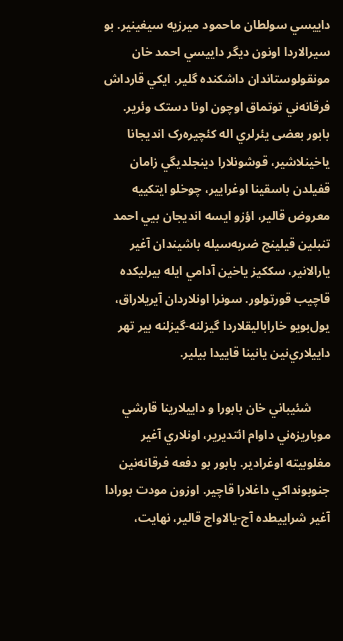داييسي سولطان ماحمود ميرزيه سيغينير. بو سيرالاردا اونون ديگر داييسي احمد خان مونقولوستاندان داشکنده گلير. ايکي قارداش فرقانه‌ني توتماق اوچون اونا دستک وئرير. بابور بعضی يئرلري اله کئچيره‌رک انديجانا ياخينلاشير، قوشونلارا دينجلديگي زامان قفيلدن باسقينا اوغرايير، چوخلو ايتکييه معروض قالير، اؤزو ايسه انديجان بيي احمد تنبلين قيلينج ضربه‌سيله باشيندان آغير يارالانير، سککيز ياخين آدامي ايله بيرليکده قاچيب قورتولور. سونرا اونلاردان آيريلاراق، يول‌بويو خاراباليقلاردا گيزلنه-گيزلنه بير تهر داييلاري‌نين يا‌نينا قاييدا بيلير.

      شئيباني خان بابورا و داييلارينا قارشي موباريزه‌ني داوام ائتدیرير، اونلاري آغير مغلوبيته اوغرادير. بابور بو دفعه فرقانه‌‌نين جنوبونداکي داغلارا قاچير. اوزون مودت بورادا آغير شراييطده آج-يالاواج قالير، نهايت،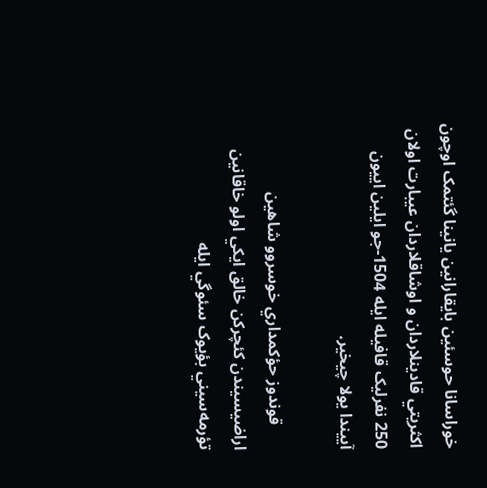خوراسانا حوسئين بايقارا‌نين يا‌نينا گئتمک اوچون اکثريتي قادينلاردان و اوشاقلاردان عيبارت اولان 250 نفرليک قافيله ايله 1504-جو ايلين اييون آييندا يولا چيخير.

      قوندوز حؤکمداري خوسروو شاهين اراضيسيندن کئچرکن خالق ايکي اولو خاقا‌نين تؤرمه‌سيني بؤيوک سئوگي ايله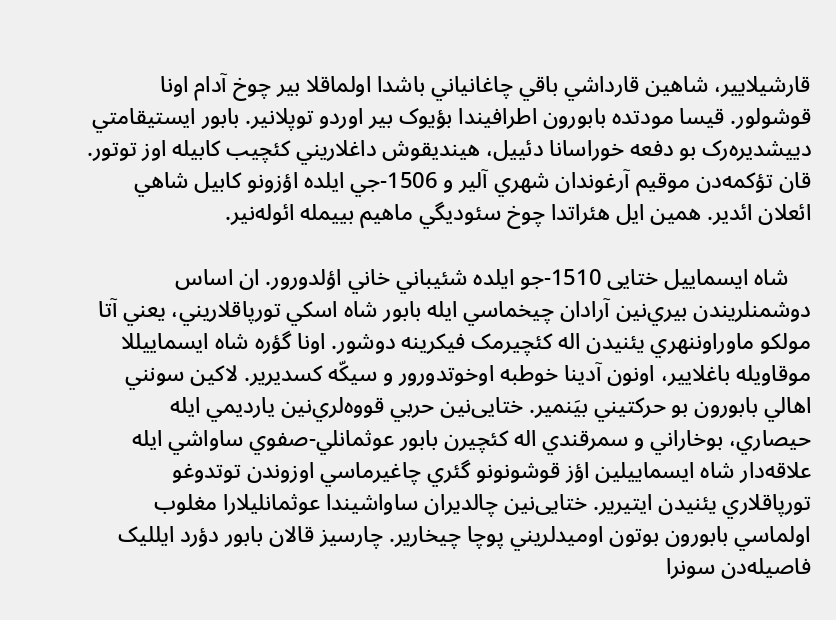قارشيلايير، شاهين قارداشي باقي چاغانياني باشدا اولماقلا بير چوخ آدام اونا قوشولور. قيسا مودتده بابورون اطرافيندا بؤيوک بير اوردو توپلانير. بابور ايستيقامتي دييشديره‌رک بو دفعه خوراسانا دئييل، هينديقوش داغلاريني کئچيب کابيله اوز توتور. قان تؤکمه‌دن موقيم آرغوندان شهري آلير و 1506-جي ايلده اؤزونو کابيل شاهي ائعلان ائدير. همين ايل هئراتدا چوخ سئوديگي ماهيم بييمله ائوله‌نير.

    شاه ايسماييل ختايی 1510-جو ايلده شئيباني خاني اؤلدورور. ان اساس دوشمنلريندن بيري‌نين آرادان چيخماسي ايله بابور شاه اسکي تورپاقلاريني، يعني آتا مولکو ماوراوننهري يئنيدن اله کئچيرمک فيکرينه دوشور. اونا گؤره شاه ايسماييللا موقاويله باغلايير، اونون آدينا خوطبه اوخوتدورور و سيکّه کسديرير. لاکين سونني اهالي بابورون بو حرکتيني بيَنمير. ختايی‌نين حربي قووه‌لري‌نين يارديمي ايله حيصاري، بوخاراني و سمرقندي اله کئچيرن بابور عوثمانلي-صفوي ساواشي ايله علاقه‌دار شاه ايسماييلين اؤز قوشونونو گئري چاغيرماسي اوزوندن توتدوغو تورپاقلاري يئنيدن ايتيرير. ختايی‌نين چالديران ساواشيندا عوثمانليلارا مغلوب اولماسي بابورون بوتون اوميدلريني پوچا چيخارير. چارسيز قالان بابور دؤرد ايلليک فاصیله‌دن سونرا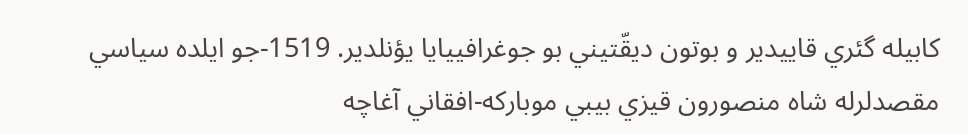کابيله گئري قاييدير و بوتون ديقّتيني بو جوغرافييايا يؤنلدير. 1519-جو ايلده سياسي مقصدلرله شاه منصورون قيزي بيبي موبارکه-افقاني آغاچه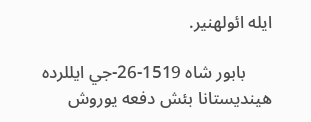ايله ائولهنير.

      بابور شاه 1519-26-جي ايللرده هينديستانا بئش دفعه يوروش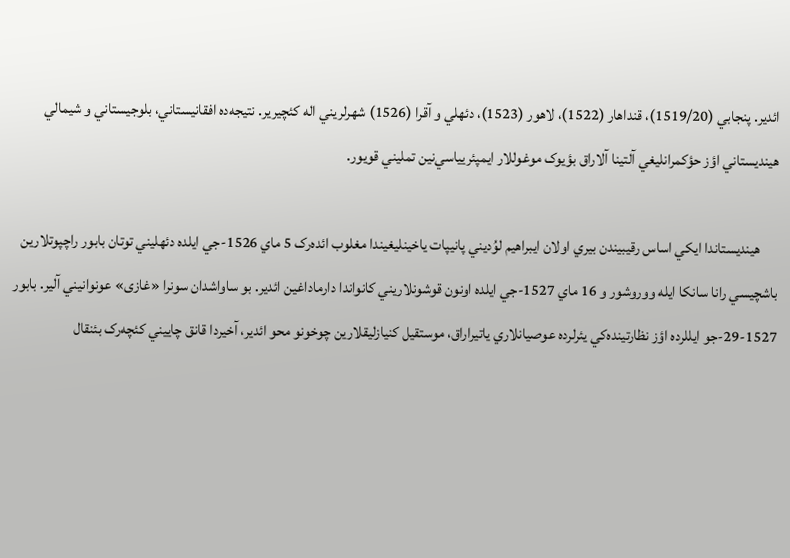ائدير. پنجابي (1519/20)، قنداهار (1522)، لاهور (1523)، دئهلي و آقرا (1526) شهرلريني اله کئچيرير. نتيجه‌ده افقانيستاني، بلوجيستاني و شيمالي هينديستاني اؤز حؤکمرانليغي آلتينا آلاراق بؤيوک موغوللار ايمپئريياسي‌نين تمليني قويور.

      هينديستاندا ايکي اساس رقيبيندن بيري اولان ايبراهيم لوُديني پانيپات ياخينليغيندا مغلوب ائده‌رک 5 ماي 1526-جي ايلده دئهليني توتان بابور راچپوتلارين باشچيسي رانا سانکا ايله ووروشور و 16 ماي 1527-جي ايلده اونون قوشونلاريني کانواندا دارماداغين ائدير. بو ساواشدان سونرا «غازی» عونوا‌نيني آلير. بابور 1527-29-جو ايللرده اؤز نظارتينده‌کي يئرلرده عوصیانلاري ياتيراراق، موستقيل کنيازليقلارين چوخونو محو ائدير، آخيردا قانق چاييني کئچه‌رک بئنقال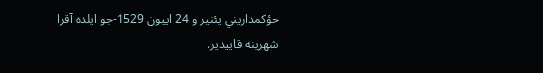حؤکمداريني يئنير و 24 اييون 1529-جو ايلده آقرا شهرينه قاييدير.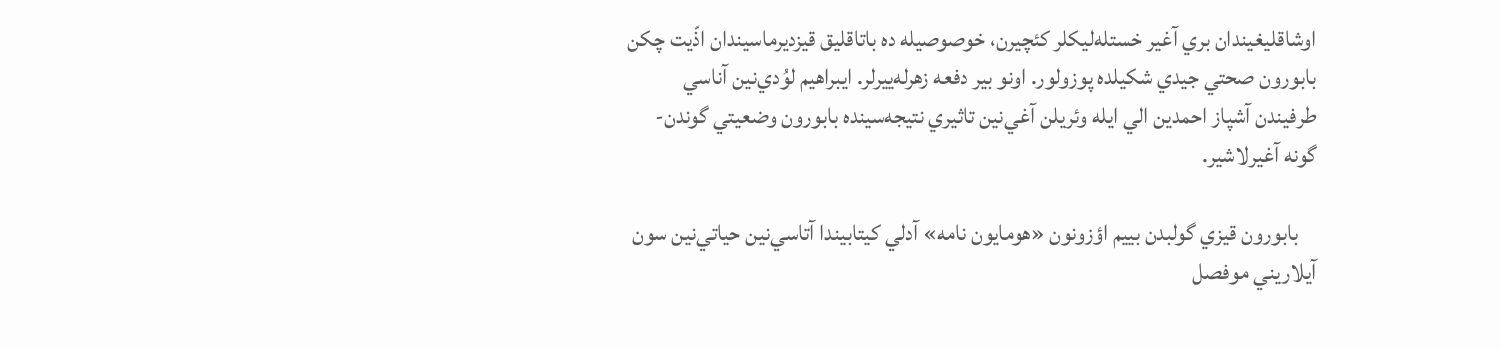اوشاقليغيندان بري آغير خستله‌ليکلر کئچيرن، خوصوصيله ده باتاقليق قيزديرماسيندان اذّيت چکن بابورون صحتي جيدي شکيلده پوزولور. اونو بير دفعه زهرله‌ييرلر. ايبراهيم لوُدي‌نين آناسي طرفيندن آشپاز احمدين الي ايله وئريلن آغي‌نين تاثيري نتيجه‌سينده بابورون وضعيتي گوندن-گونه آغيرلاشير.

    بابورون قيزي گولبدن بييم اؤزونون «هومايون نامه» آدلي کيتابيندا آتاسي‌نين حياتي‌نين سون آيلاريني موفصل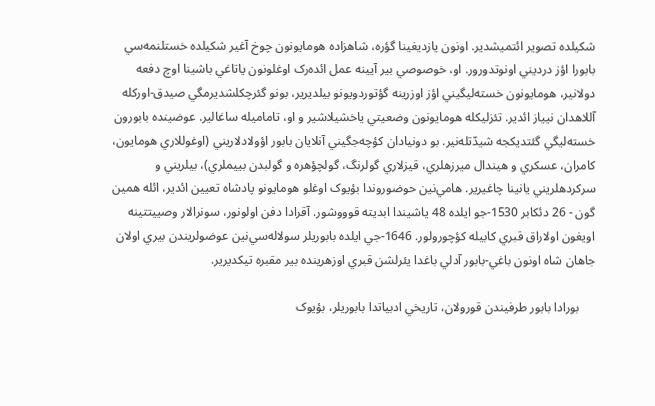شکيلده تصوير ائتميشدير. اونون يازديغينا گؤره، شاهزاده هومايونون چوخ آغير شکيلده خستلنمه‌سي بابورا اؤز درديني اونوتدورور. او، خوصوصي بير آيينه عمل ائده‌رک اوغلونون ياتاغي باشينا اوچ دفعه دولانير، هومايونون خسته‌ليگيني اؤز اوزرينه گؤتوردويونو بيلديرير، بونو گئرچکلشديرمگي صيدق-اورکله آللاهدان نيياز ائدير. تئزليکله هومايونون وضعيتي ياخشيلاشير و او، تاماميله ساغالير. عوضينده بابورون خسته‌ليگي گئتديکجه شيدّتله‌نير. بو دونيادان کؤچه‌جگيني آنلايان بابور اؤولادلاريني (اوغوللاري هومايون، کامران، عسکري و هيندال ميرزهلري، قيزلاري گولرنگ، گولچؤهره و گولبدن بييملري)، بيلريني و سرکردهلريني يا‌نينا چاغيرير. هامي‌نين حوضوروندا بؤيوک اوغلو هومايونو پادشاه تعيين ائدير، ائله همين گون - 26 دئکابر 1530-جو ايلده 48 ياشيندا ابديته قوووشور. آقرادا دفن اولونور، سونرالار وصيیتتینه اويغون اولاراق قبري کابيله کؤچورولور. 1646-جي ايلده بابوريلر سولاله‌سي‌نين عوضولريندن بيري اولان جاهان شاه اونون باغي-بابور آدلي باغدا يئرلشن قبري اوزهرينده بير مقبره تيکديرير.

     بورادا بابور طرفيندن قورولان، تاريخي ادبياتدا بابوريلر، بؤيوک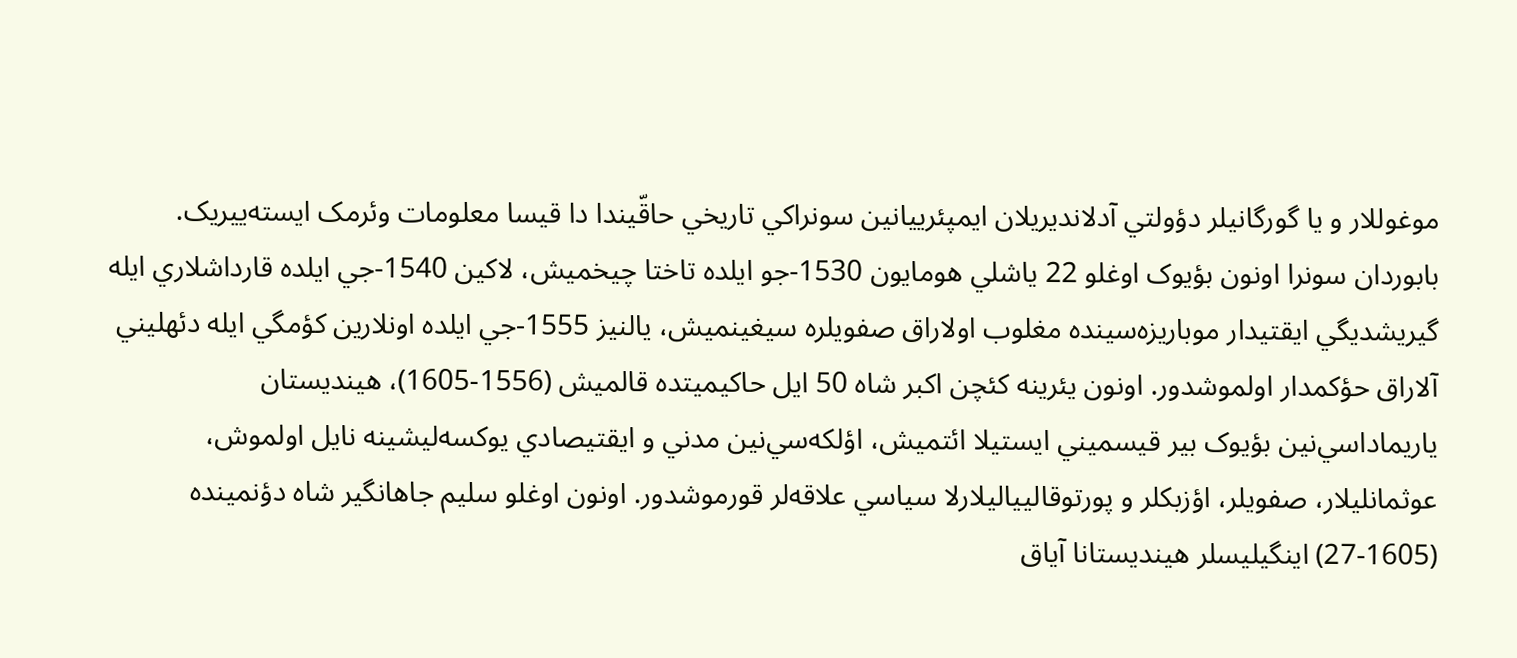موغوللار و يا گورگانيلر دؤولتي آدلانديريلان ايمپئرييا‌نين سونراکي تاريخي حاقّيندا دا قيسا معلومات وئرمک ايسته‌ييريک. بابوردان سونرا اونون بؤيوک اوغلو 22 ياشلي هومايون 1530-جو ايلده تاختا چيخميش، لاکين 1540-جي ايلده قارداشلاري ايله گيريشديگي ايقتيدار موباريزه‌سينده مغلوب اولاراق صفويلره سيغينميش، يالنيز 1555-جي ايلده اونلارين کؤمگي ايله دئهليني آلاراق حؤکمدار اولموشدور. اونون يئرينه کئچن اکبر شاه 50 ايل حاکيميتده قالميش (1556-1605)، هينديستان ياريماداسي‌نين بؤيوک بير قيسميني ايستيلا ائتميش، اؤلکه‌سي‌نين مدني و ايقتيصادي يوکسه‌ليشينه نايل اولموش، عوثمانليلار، صفويلر، اؤزبکلر و پورتوقاليياليلارلا سياسي علاقه‌لر قورموشدور. اونون اوغلو سليم جاهانگير شاه دؤنمينده (1605-27) اينگيليسلر هينديستانا آياق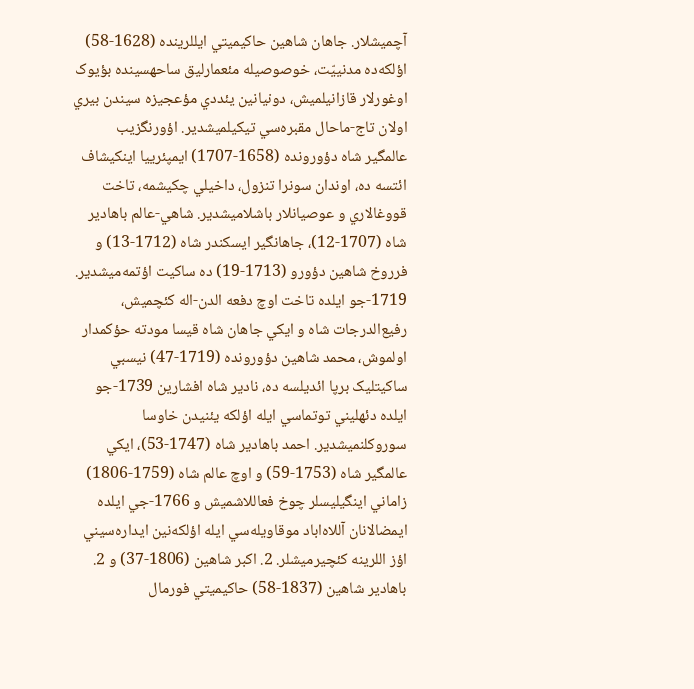آچميشلار. جاهان شاهين حاکيميتي ايللرينده (1628-58) اؤلکه‌ده مدنييّت، خوصوصيله مئعمارليق ساحهسينده بؤيوک اوغورلار قازانيلميش، دونيا‌نين يئددي مؤعجيزه سيندن بيري اولان تاج-ماحال مقبره‌سي تيکيلميشدير. اؤورنگزيب عالمگير شاه دؤورونده (1658-1707) ايمپئرييا اینکيشاف ائتسه ده، اوندان سونرا تنزول، داخيلي چکيشمه، تاخت قووغالاري و عوصيانلار باشلاميشدير. شاهي-عالم باهادير شاه (1707-12)، جاهانگير ايسکندر شاه (1712-13) و فرروخ شاهين دؤورو (1713-19) ده ساکيت اؤتمه‌ميشدير. 1719-جو ايلده تاخت اوچ دفعه الدن-اله کئچميش، رفيع‌الدرجات شاه و ايکي جاهان شاه قيسا مودته حؤکمدار اولموش، محمد شاهين دؤورونده (1719-47) نيسبي ساکيتليک برپا ائديلسه ده، نادير شاه افشارين 1739-جو ايلده دئهليني توتماسي ايله اؤلکه يئنيدن خاوسا سوروکلنميشدير. احمد باهادير شاه (1747-53)، ايکي عالمگير شاه (1753-59) و اوچ عالم شاه (1759-1806) زاماني اينگيليسلر چوخ فعاللاشميش و 1766-جي ايلده ايمضالانان آللاه‌اباد موقاويله‌سي ايله اؤلکه‌‌نين ايداره‌سيني اؤز اللرينه کئچيرميشلر. 2. اکبر شاهين (1806-37) و 2. باهادير شاهين (1837-58) حاکيميتي فورمال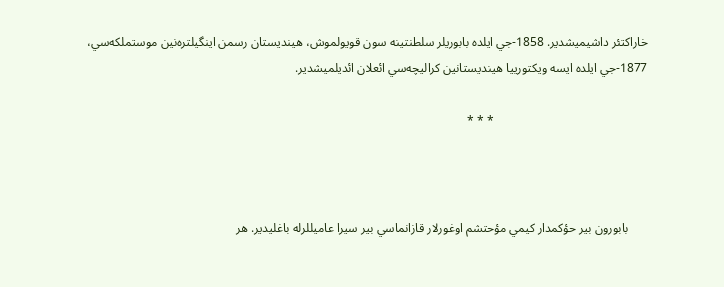خاراکتئر داشيميشدير. 1858-جي ايلده بابوريلر سلطنتينه سون قويولموش، هينديستان رسمن اينگيلتره‌نين موستملکه‌سي، 1877-جي ايلده ايسه ويکتورييا هينديستا‌نين کراليچه‌سي ائعلان ائديلميشدير.

                                                 * * *



      بابورون بير حؤکمدار کيمي مؤحتشم اوغورلار قازانماسي بير سيرا عاميللرله باغليدير. هر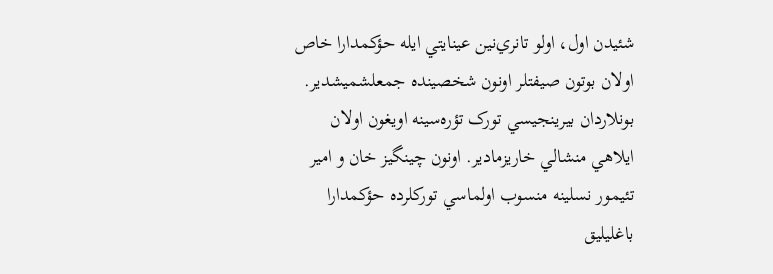شئيدن اول، اولو تانري‌نين عينايتي ايله حؤکمدارا خاص اولان بوتون صيفتلر اونون شخصينده جمعلشميشدير. بونلاردان بيرينجيسي تورک تؤره‌سينه اويغون اولان ايلاهي منشالي خاريزمادير. اونون چينگيز خان و امير تئیمور نسلينه منسوب اولماسي تورکلرده حؤکمدارا باغليليق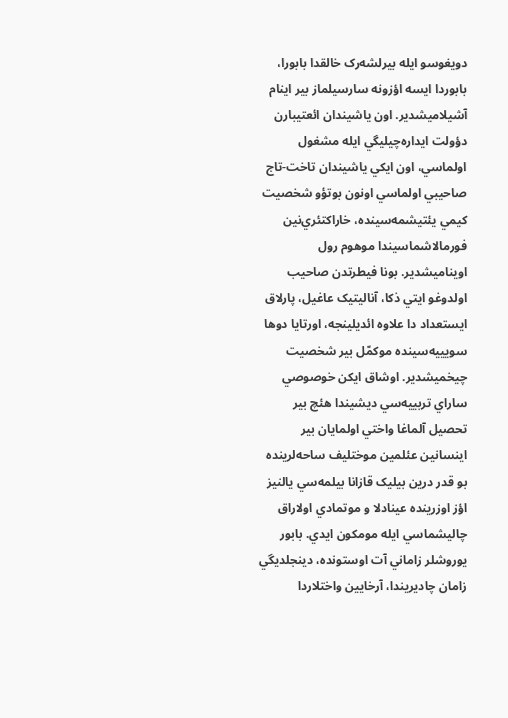دويغوسو ايله بيرلشه‌رک خالقدا بابورا، بابوردا ايسه اؤزونه سارسيلماز بير اينام آشيلاميشدير. اون ياشيندان ائعتيبارن دؤولت ايداره‌چيليگي ايله مشغول اولماسي، اون ايکي ياشيندان تاخت-تاج صاحيبي اولماسي اونون بوتؤو شخصيت کيمي يئتيشمه‌سينده، خاراکتئري‌نين فورمالاشماسيندا موهوم رول اويناميشدير. بونا فيطرتدن صاحيب اولدوغو ايتي ذکا، آناليتيک عاغيل، پارلاق ايستعداد دا علاوه ائديلينجه، اورتايا دوها سويييه‌سينده موکمّل بير شخصيت چيخميشدير. اوشاق ايکن خوصوصي ساراي تربييه‌سي ديشيندا هئچ بير تحصيل آلماغا واختي اولمايان بير اينسا‌نين عئلمين موختليف ساحه‌لرينده بو قدر درين بيليک قازانا بيلمه‌سي يالنيز اؤز اوزرينده عينادلا و موتمادي اولاراق چاليشماسي ايله مومکون ايدي. بابور يوروشلر زاماني آت اوستونده، دينجلديگي زامان چاديريندا، آرخايين واختلاردا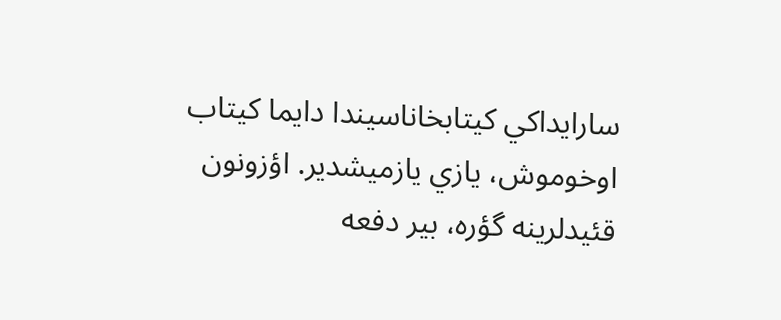سارايداکي کيتابخاناسيندا دايما کيتاب اوخوموش، يازي يازميشدير. اؤزونون قئيدلرينه گؤره، بير دفعه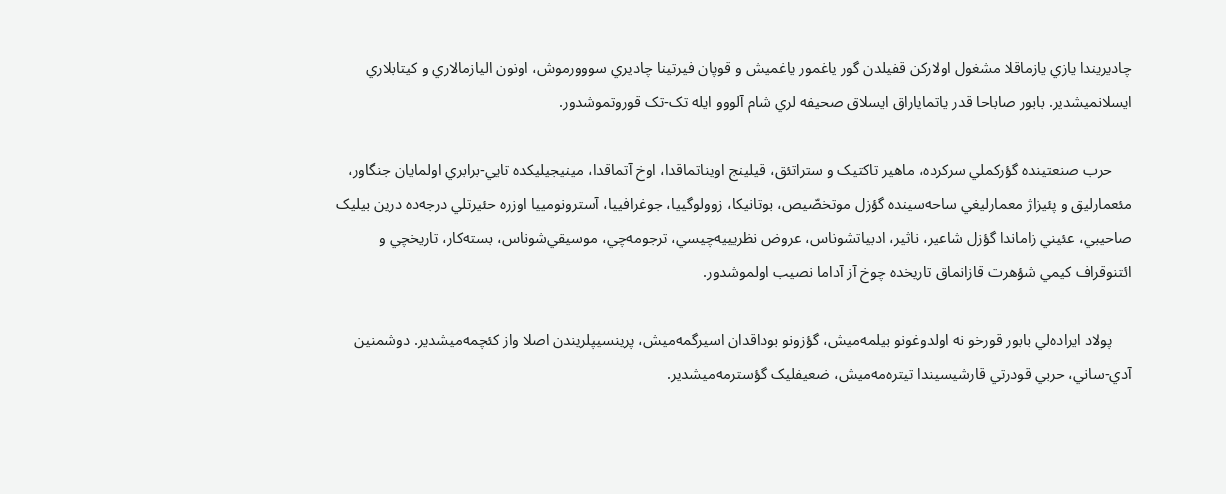چاديريندا يازي يازماقلا مشغول اولارکن قفيلدن گور ياغمور ياغميش و قوپان فيرتينا چاديري سووورموش، اونون اليازمالاري و کيتابلاري ايسلانميشدير. بابور صاباحا قدر ياتماياراق ايسلاق صحيفه لري شام آلووو ايله تک-تک قوروتموشدور.

     حرب صنعتينده گؤرکملي سرکرده، ماهير تاکتيک و ستراتئق، قیلینج اويناتماقدا، اوخ آتماقدا، مينيجيليکده تايي-برابري اولمايان جنگاور، مئعمارليق و پئيزاژ معمارليغي ساحه‌سينده گؤزل موتخصّیص، بوتانيکا، زوولوگييا، جوغرافييا، آسترونومييا اوزره حئیرتلي درجه‌ده درين بيليک صاحيبي، عئيني زاماندا گؤزل شاعير، ناثير، ادبياتشوناس، عروض نظريييه‌چيسي، ترجومه‌چي، موسيقي‌شوناس، بسته‌کار، تاريخچي و ائتنوقراف کيمي شؤهرت قازانماق تاريخده چوخ آز آداما نصیب اولموشدور.

     پولاد ايراده‌لي بابور قورخو نه اولدوغونو بيلمه‌ميش، گؤزونو بوداقدان اسيرگمه‌ميش، پرينسيپلريندن اصلا واز کئچمه‌ميشدير. دوشمنين آدي-ساني، حربي قودرتي قارشيسيندا تيتره‌مه‌ميش، ضعيفليک گؤسترمه‌ميشدير.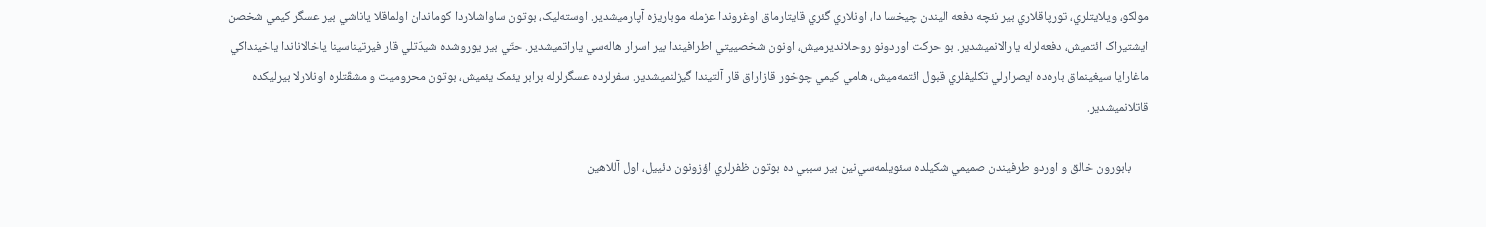مولکو، ويلايتلري، تورپاقلاري بير نئچه دفعه ا‌ليندن چيخسا دا، اونلاري گئري قايتارماق اوغروندا عزمله موباريزه آپارميشدير. اوسته‌ليک، بوتون ساواشلاردا کوماندان اولماقلا ياناشي بير عسگر کيمي شخصن ايشتيراک ائتميش، دفعه‌لرله يارالانميشدير. بو حرکت اوردونو روحلانديرميش، اونون شخصييتي اطرافيندا بير اسرار هاله‌سي ياراتميشدير. حتّي بير يوروشده شيدّتلي قار فيرتيناسينا ياخالاناندا ياخينداکي ماغارايا سيغينماق باره‌ده ايصرارلي تکليفلري قبول ائتمه‌ميش، هامي کيمي چوخور قازاراق قار آلتيندا گيزلنميشدير. سفرلرده عسگرلرله برابر يئمک يئميش، بوتون محروميت و مشقّتلره اونلارلا بيرليکده قاتلانميشدير.

      بابورون خالق و اوردو طرفيندن صميمي شکيلده سئويلمه‌سي‌نين بير سببي ده بوتون ظفرلري اؤزونون دئييل، اول آللاهين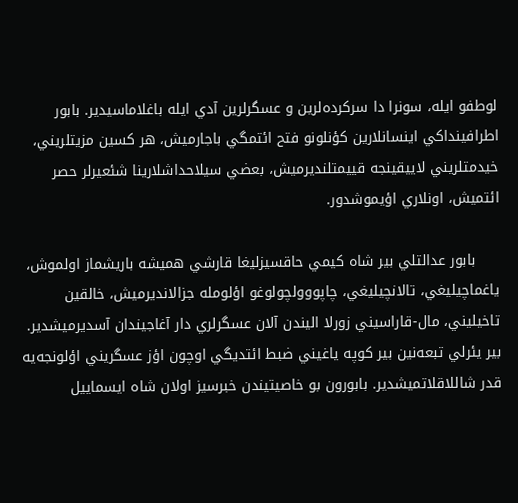لوطفو ايله، سونرا دا سرکرده‌لرين و عسگرلرين آدي ايله باغلاماسيدير. بابور اطرافینداکي اينسانلارين کؤنلونو فتح ائتمگي باجارميش، هر کسين مزيتلريني، خيدمتلريني لاييقينجه قييمتلنديرميش، بعضي سيلاحداشلارينا شئعيرلر حصر ائتميش، اونلاري اؤيموشدور.

     بابور عدالتلي بير شاه کيمي حاقسيزليغا قارشي هميشه باريشماز اولموش، ياغماچيليغي، تالانچيليغي، چاپووولچولوغو اؤلومله جزالانديرميش، خالقين تاخيليني، مال-قاراسيني زورلا اليندن آلان عسگرلري دار آغاجيندان آسديرميشدير. بير يئرلي تبعه‌‌نين بير کوپه ياغيني ضبط ائتديگي اوچون اؤز عسگريني اؤلونجه‌يه قدر شاللاقلاتميشدير. بابورون بو خاصيتيندن خبرسيز اولان شاه ايسماييل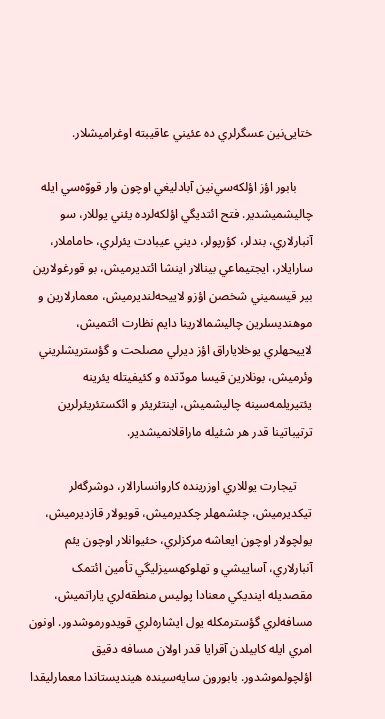ختايی‌نين عسگرلري ده عئيني عاقيبته اوغراميشلار.

     بابور اؤز اؤلکه‌سي‌نين آبادليغي اوچون وار قووّه‌سي ايله چاليشميشدير. فتح ائتديگي اؤلکه‌لرده يئني يوللار، سو آنبارلاري، بندلر، کؤرپولر، ديني عيبادت يئرلري، حاماملار، سارايلار، ايجتيماعي بينالار اينشا ائتديرميش، بو قورغولارين بير قيسميني شخصن اؤزو لاییحه‌لنديرميش، معمارلارين و موهنديسلرين چاليشمالارينا دايم نظارت ائتميش، لاييحهلري يوخلاياراق اؤز ديرلي مصلحت و گؤستريشلريني وئرميش، بونلارين قيسا مودّتده و کئيفيتله يئرينه يئتيريلمه‌سينه چاليشميش، اينتئريئر و ائکستئريئرلرين ترتيباتينا قدر هر شئيله ماراقلانميشدير.

     تيجارت يوللاري اوزرينده کاروانسارالار، دوشرگه‌لر تيکديرميش، چئشمهلر چکديرميش، قويولار قازديرميش، يولچولار اوچون ايعاشه مرکزلري، حئيوانلار اوچون يئم آنبارلاري، آساييشي و تهلوکهسيزليگي تأمين ائتمک مقصديله اينديکي معنادا پوليس منطقه‌لري ياراتميش، مسافه‌لري گؤسترمکله يول ايشاره‌لري قويدورموشدور. اونون امري ايله کابيلدن آقرايا قدر اولان مسافه دقيق اؤلچولموشدور. بابورون سايه‌سينده هينديستاندا معمارليقدا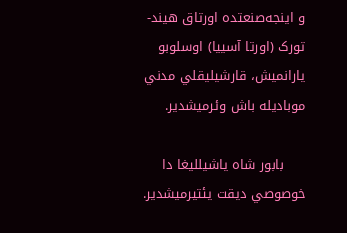و اينجه‌صنعتده اورتاق هيند-تورک (اورتا آسییا) اوسلوبو يارانميش، قارشيليقلي مدني موباديله باش وئرميشدير.

     بابور شاه ياشيلليغا دا خوصوصي ديقت يئتيرميشدير.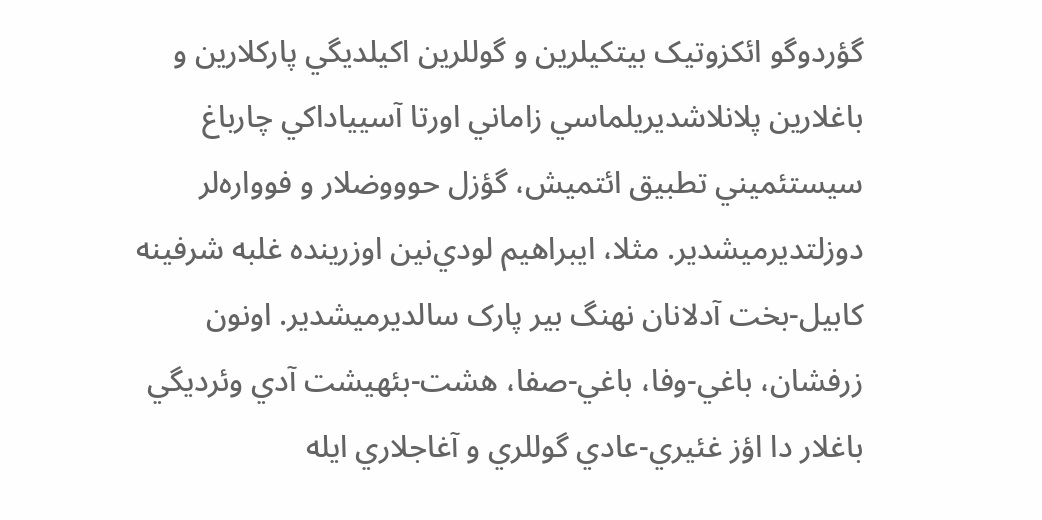گؤردوگو ائکزوتيک بيتکيلرين و گوللرين اکيلديگي پارکلارين و باغلارين پلانلاشديريلماسي زاماني اورتا آسییاداکي چارباغ سيستئميني تطبيق ائتميش، گؤزل حوووضلار و فوواره‌لر دوزلتديرميشدير. مثلا، ايبراهيم لودي‌نين اوزرينده غلبه شرفينه کابيل-بخت آدلانان نهنگ بير پارک سالديرميشدير. اونون زرفشان، باغي-وفا، باغي-صفا، هشت-بئهيشت آدي وئرديگي باغلار دا اؤز غئيري-عادي گوللري و آغاجلاري ايله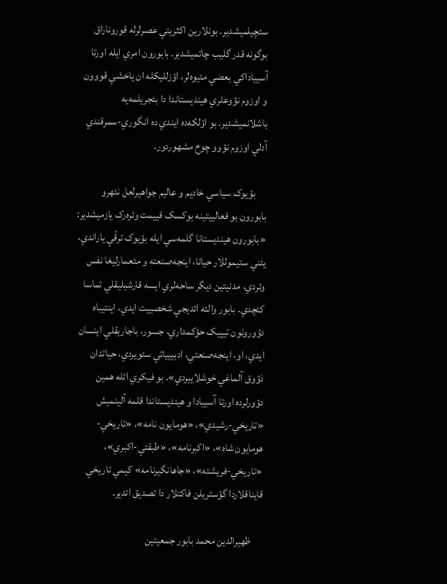سئچيلميشدير. بونلارين اکثريتي عصرلرله قوروناراق بوگونه قدر گليب چاتميشدير. بابورون امري ايله اورتا آسییاداکي بعضي مئيوه‌لر، اؤزلليکله ان ياخشي قووون و اوزوم نؤوعلري هينديستاندا دا بئجريلمه‌يه باشلانميشدير. بو اؤلکه‌ده ايندي ده انگوري-سمرقندي آدلي اوزوم نؤوو چوخ مشهوردور.

     بؤيوک سياسي خاديم و عاليم جواهيرلعل نئهرو بابورون بو فعالییتینه يوکسک قييمت وئره‌رک يازميشدير: «بابورون هينديستانا گلمه‌سي ايله بؤيوک ترقّي ياراندي، يئني ستيموللار حياتا، اينجه‌صنعته و مئعمارليغا نفس وئردي، مدنيتين ديگر ساحه‌لري ايسه قارشيليقلي تماسا کئچدي. بابور والئه ائديجي شخصیيت ايدي، اينتيباه دؤورونون تيپيک حؤکمداري، جسور، باجاريقلي اينسان ايدي، او، اينجه‌صنعتي، ادبييياتي سئويردي، حياتدان ذؤوق آلماغي خوشلاييردي». بو فيکري ائله همين دؤورلرده اورتا آسییادا و هينديستاندا قلمه آلينميش «تاريخي-رشيدي»، «هومايون نامه»، «تاريخي-هومايون شاه»، «اکبرنامه»، «طبقتي-اکبري»، «تاريخي-فريشته»، «جاهانگيرنامه» کيمي تاريخي قايناقلاردا گؤستريلن فاکتلار دا تصديق ائدير.

     ظهیرالدین محمد بابور جمعيتين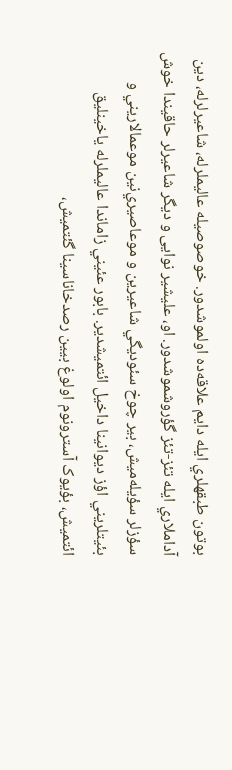بوتون طبقهلري ايله دايم علاقه‌ده اولموشدور. خوصوصيله عاليملرله، شاعيرلرله، دين آداملاري ايله تئز-تئز گؤروشموشدور. او، عليشير نوايی و ديگر شاعيرلر حاقيندا خوش سؤزلر سؤيله‌ميش، بير چوخ سئوديگي شاعيرين و موعاصيري‌نين موعمالاريني و بئيتلريني اؤز ديوا‌نينا داخيل ائتميشدير. بابور عئيني زاماندا عاليملرله ياخينليق ائتميش، بؤيوک آسترونوم اولوغ بيين رصدخاناسينا گئتميش،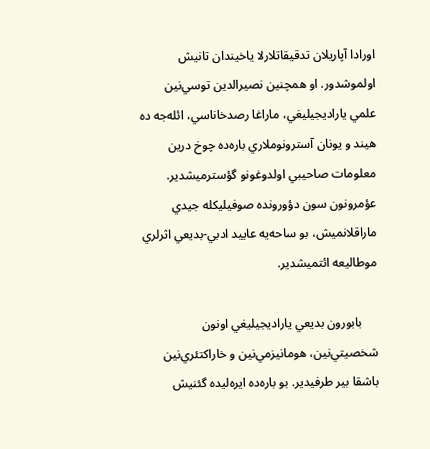اورادا آپاريلان تدقيقاتلارلا ياخيندان تانيش اولموشدور. او همچنين نصيرالدين توسي‌نين علمي ياراديجيليغي، ماراغا رصدخاناسي، ائله‌جه ده هيند و يونان آسترونوملاري باره‌ده چوخ درين معلومات صاحيبي اولدوغونو گؤسترميشدير. عؤمرونون سون دؤورونده صوفيليکله جيدي ماراقلانميش، بو ساحه‌يه عاييد ادبي-بديعي اثرلري موطاليعه ائتميشدير.

     بابورون بديعي ياراديجيليغي اونون شخصيتي‌نين، هومانيزمي‌نين و خاراکتئري‌نين باشقا بير طرفيدير. بو باره‌ده ايره‌ليده گئنيش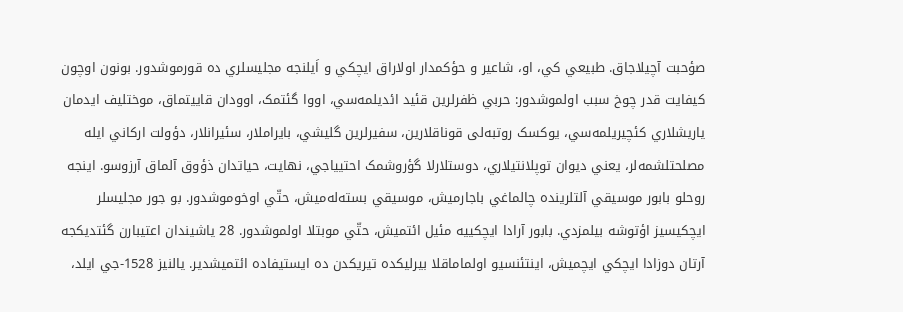صؤحبت آچيلاجاق. طبيعي کي، او، شاعير و حؤکمدار اولاراق ايچکي و اَيلنجه مجليسلري ده قورموشدور. بونون اوچون کيفايت قدر چوخ سبب اولموشدور: حربي ظفرلرين قئيد ائديلمه‌سي، اووا گئتمک، اوودان قاييتماق، موختلیف‌ ايدمان ياريشلاري کئچيريلمه‌سي، يوکسک روتبه‌لی قوناقلارين، سفيرلرين گليشي، بايراملار، سئيرانلار، دؤولت ارکاني ايله مصلحتلشمه‌لر، يعني ديوان توپلانتيلاري، دوستلارلا گؤروشمک احتيياجي، نهايت، حیاتدان ذؤوق آلماق آرزوسو. اينجه روحلو بابور موسيقي آلتلرينده چالماغي باجارميش، موسيقي بسته‌له‌ميش، حتّي اوخوموشدور. بو جور مجليسلر ايچکيسيز اؤتوشه بيلمزدي. بابور آرادا ايچکييه مئيل ائتميش، حتّي موبتلا اولموشدور. 28 ياشيندان اعتيبارن گئتديکجه آرتان دوزادا ايچکي ايچميش، اینتئنسيو اولماماقلا بيرليکده تيريکدن ده ايستيفاده ائتميشدير. يالنيز 1528-جي ايلد،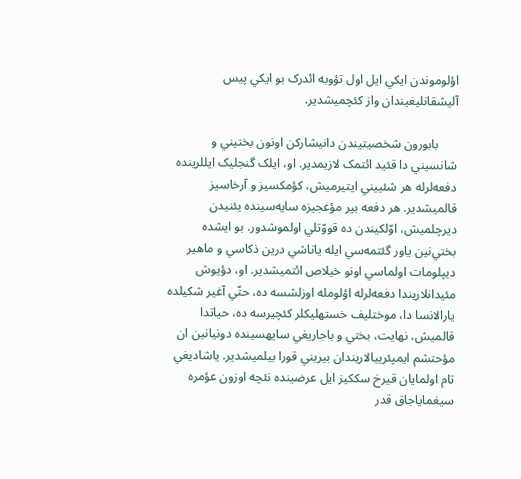اؤلوموندن ايکي ايل اول تؤوبه ائدرک بو ايکي پيس آليشقانليغيندان واز کئچميشدير.

      بابورون شخصيتيندن دانيشارکن اونون بختيني و شانسيني دا قئيد ائتمک لازيمدير. او، ايلک گنجليک ايللرينده دفعه‌لرله هر شئييني ايتيرميش، کؤمکسيز و آرخاسيز قالميشدير. هر دفعه بير مؤعجيزه سايه‌سينده يئنيدن ديرچلميش، اوّلکيندن ده قووّتلي اولموشدور. بو ايشده بختي‌نين ياور گئتمه‌سي ايله ياناشي درين ذکاسي و ماهير ديپلومات اولماسي اونو خيلاص ائتميشدير. او، دؤيوش مئيدانلاريندا دفعه‌لرله اؤلومله اوزلشسه ده، حتّي آغير شکيلده يارالانسا دا، موختليف خستهليکلر کئچيرسه ده، حياتدا قالميش، نهايت، بختي و باجاريغي سايهسينده دونيا‌نين ان مؤحتشم ايمپئرييالاريندان بيريني قورا بيلميشدير. ياشاديغي تام اولمايان قيرخ سککيز ايل عرضينده نئچه اوزون عؤمره سيغماياجاق قدر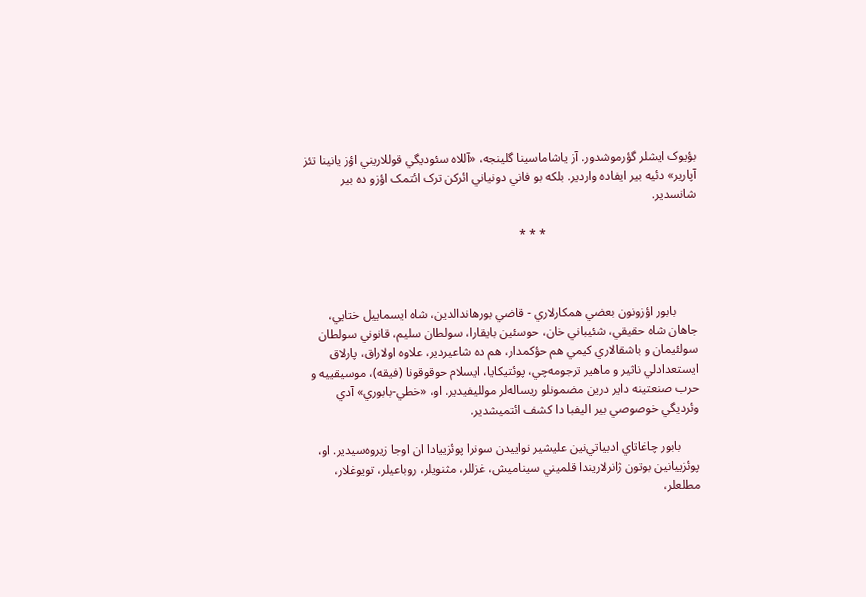بؤيوک ايشلر گؤرموشدور. آز ياشاماسينا گلينجه، «آللاه سئوديگي قوللاريني اؤز يا‌نينا تئز آپارير» دئيه بير ايفاده واردير. بلکه بو فاني دونياني ائرکن ترک ائتمک اؤزو ده بير شانسدير.

                                                * * *



       بابور اؤزونون بعضي همکارلاري - قاضي بورهاندالدين، شاه ايسماييل ختایي، جاهان شاه حقيقي، شئيباني خان، حوسئين بايقارا، سولطان سليم، قانوني سولطان سولئيمان و باشقالاري کيمي هم حؤکمدار، هم ده شاعيردير، علاوه اولاراق، پارلاق ايستعدادلي ناثير و ماهير ترجومه‌چي، پوئتيکايا، ايسلام حوقوقونا (فيقه)، موسيقييه و حرب صنعتينه داير درين مضمونلو ريساله‌لر مولليفيدير. او، «خطي-بابوري» آدي وئرديگي خوصوصي بير اليفبا دا کشف ائتميشدير.

      بابور چاغاتاي ادبياتي‌نين عليشير نوايیدن سونرا پوئزييادا ان اوجا زيروه‌سيدير. او، پوئزييا‌نين بوتون ژانرلاريندا قلميني سيناميش، غزللر، مثنويلر، روباعيلر، تويوغلار، مطلعلر،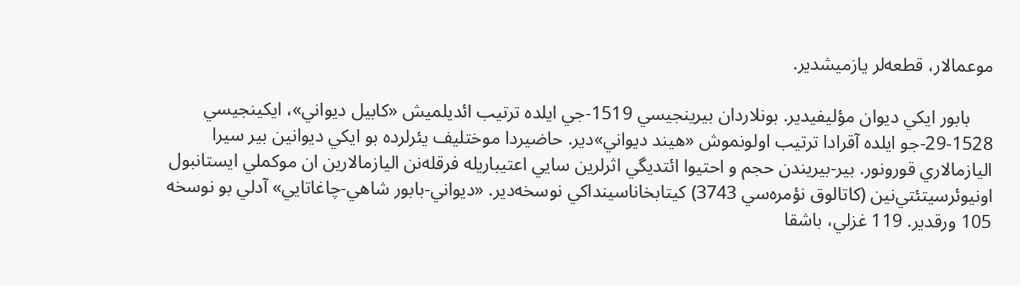موعمالار، قطعه‌لر يازميشدير.

     بابور ايکي ديوان مؤليفيدير. بونلاردان بيرينجيسي 1519-جي ايلده ترتيب ائديلميش «کابيل ديواني»، ايکينجيسي 1528-29-جو ايلده آقرادا ترتيب اولونموش «هيند ديواني»دير. حاضيردا موختليف يئرلرده بو ايکي ديوا‌نين بير سيرا اليازمالاري قورونور. بير-بيريندن حجم و احتيوا ائتديگي اثرلرين سايي اعتيباريله فرقله‌نن اليازمالارين ان موکملي ايستانبول اونيوئرسيتئتي‌نين (کاتالوق نؤمره‌سي 3743) کيتابخاناسينداکي نوسخه‌دير. «ديواني-بابور شاهي-چاغاتايي» آدلي بو نوسخه 105 ورقدير. 119 غز‌لي، باشقا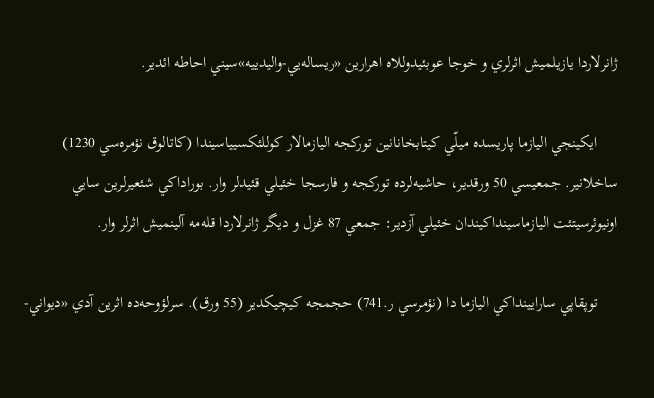ژانرلاردا يازيلميش اثرلري و خوجا عوبئيدوللاه اهرارين «ريساله‌يي-واليدييه»سيني احاطه ائدير.

     ايکينجي اليازما پاريسده ميلّي کيتابخانا‌نين تورکجه اليازمالار کوللئکسيياسيندا (کاتالوق نؤمره‌سي 1230) ساخلانير. جمعيسي 50 ورقدير، حاشیه‌لرده تورکجه و فارسجا خئيلي قئيدلر وار. بوراداکي شئعيرلرين سايي اونيوئرسيتئت اليازماسينداکيندان خئيلي آزدير: جمعي 87 غزل و ديگر ژانرلاردا قله‌مه آلينميش اثرلر وار.

     توپقاپي سارايينداکي اليازما دا (نؤمرسي ر.741) حجمجه کيچيکدير (55 ورق). سرلؤوحه‌ده اثرين آدي «ديواني-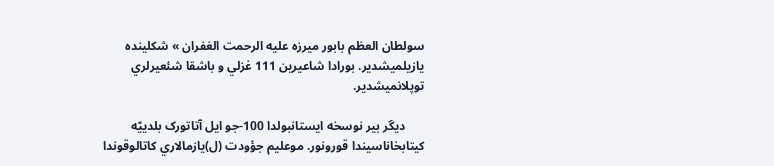سولطان العظم بابور میرزه علیه الرحمت الغفران » شکلينده يازيلميشدير. بورادا شاعيرين 111 غز‌لي و باشقا شئعیرلري توپلانميشدير.

      ديگر بير نوسخه ايستانبولدا 100-جو ايل آتاتورک بلدييّه کيتابخاناسيندا قورونور. موعليم جؤودت (ل)يازمالاري کاتالوقوندا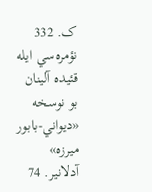ک. 332 نؤمره‌سي ايله قئيده آلينان بو نوسخه «ديواني-بابور ميرزه» آدلانير. 74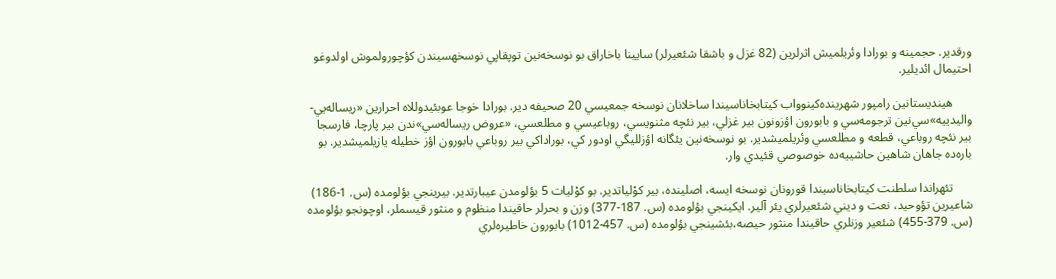ورقدير. حجمينه و بورادا وئريلميش اثرلرين (82 غزل و باشقا شئعیرلر) سايينا باخاراق بو نوسخه‌‌نين توپقاپي نوسخهسيندن کؤچورولموش اولدوغو احتيمال ائديلير.

      هينديستا‌نين رامپور شهرينده‌کينوواب کيتابخاناسيندا ساخلانان نوسخه جمعيسي 20 صحيفه دير. بورادا خوجا عوبئيدوللاه احرارين «ريساله‌يي-واليدييه»سي‌نين ترجومه‌سي و بابورون اؤزونون بير غزلي، بير نئچه مثنويسي، روباعيسي و مطلعسي، «عروض ريساله‌سي»ندن بير پارچا، فارسجا بير نئچه روباعي، قطعه و مطلعسي وئريلميشدير. بو نوسخه‌‌نين يئگانه اؤزلليگي اودور کي، بوراداکي بير روباعي بابورون اؤز خطيله يازيلميشدير. بو باره‌ده جاهان شاهين حاشييه‌ده خوصوصي قئيدي وار.

      تئهراندا سلطنت کيتابخاناسيندا قورونان نوسخه ايسه، اصلينده، بير کوْلياتدير. بو کوْليات 5 بؤلومدن عيبارتدير. بيرينجي بؤلومده (س. 1-186) شاعیرين تؤوحيد، نعت و ديني شئعیرلري يئر آلير. ايکينجي بؤلومده (س. 187-377) وزن و بحرلر حاقيندا منظوم و منثور قيسملر، اوچونجو بؤلومده (س. 379-455) شئعیر وزنلري حاقيندا منثور حيصه،بئشينجي بؤلومده (س. 457-1012) بابورون خاطيره‌لري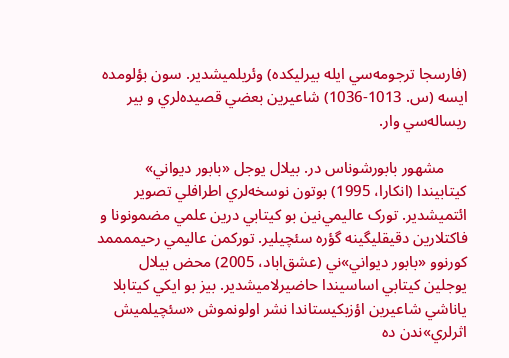(فارسجا ترجومه‌سي ايله بيرليکده) وئريلميشدير. سون بؤلومده ايسه (س. 1013-1036) شاعيرين بعضي قصيده‌لري و بير ريساله‌سي وار.

      مشهور بابورشوناس در. بيلال يوجل «بابور ديواني» کيتابيندا (انکارا، 1995) بوتون نوسخه‌لري اطرافلي تصوير ائتميشدير. تورک عاليمي‌نين بو کيتابي درين علمي مضمونونا و فاکتلارين دقيقليگينه گؤره سئچيلير. تورکمن عاليمي رحيممممد کورنوو «بابور ديواني»ني (عشق‌اباد، 2005) محض بيلال يوجلين کيتابي اساسيندا حاضيرلاميشدير. بيز بو ايکي کيتابلا ياناشي شاعيرين اؤزبکيستاندا نشر اولونموش «سئچيلميش اثرلري»ندن ده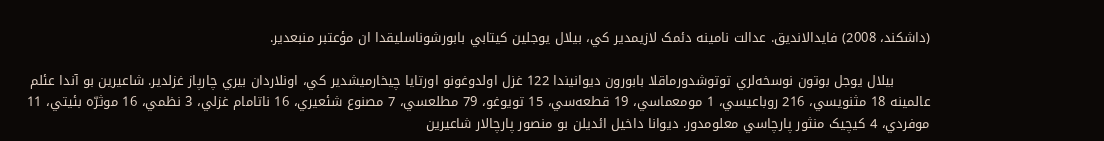(داشکند، 2008) فايدالانديق. عدالت نامينه دئمک لازيمدير کي، بيلال يوجلين کيتابي بابورشوناسليقدا ان مؤعتبر منبعدير.

        بيلال يوجل بوتون نوسخه‌لري توتوشدورماقلا بابورون ديوا‌نيندا 122 غزل اولدوغونو اورتايا چيخارميشدير کي، اونلاردان بيري چارپاز غزلدير. شاعيرين بو آندا عئلم عالمينه 18 مثنويسي، 216 روباعيسي، 1 مومعماسي، 19 قطعه‌سي، 15 تويوغو، 79 مطلعسي، 7 مصنوع شئعیري، 16 ناتامام غزلي، 3 نظمي، 16 موثرّه بئيتي، 11 موفر‌دي، 4 کيچيک منثور پارچاسي معلومدور. ديوانا داخيل ائديلن بو منصور پارچالار شاعيرين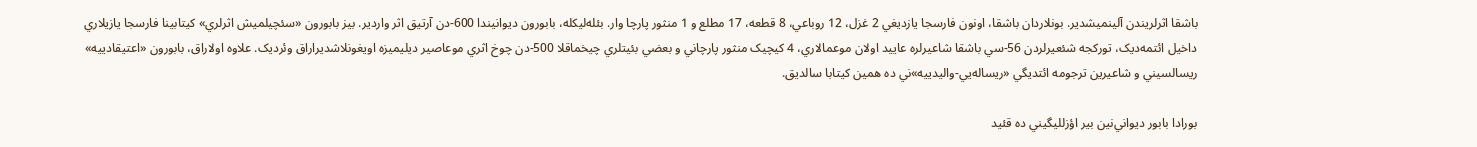باشقا اثرلريندن آلينميشدير. بونلاردان باشقا، اونون فارسجا يازديغي 2 غزل، 12 روباعي، 8 قطعه، 17 مطلع و 1 منثور پارچا وار. بئله‌ليکله، بابورون ديوا‌نيندا 600-دن آرتيق اثر واردير. بيز بابورون «سئچيلميش اثرلري» کيتابينا فارسجا يازيلاري داخيل ائتمه‌ديک، تورکجه شئعیرلردن 56-سي باشقا شاعيرلره عاييد اولان موعمالاري، 4 کيچيک منثور پارچاني و بعضي بئيتلري چيخماقلا 500-دن چوخ اثري موعاصير ديليميزه اويغونلاشديراراق وئرديک. علاوه اولاراق، بابورون «اعتيقادییه» ريسالسيني و شاعيرين ترجومه ائتديگي «ريساله‌يي-واليدييه»ني ده همين کيتابا سالديق.

بورادا بابور ديوا‌ني‌نين بير اؤزلليگيني ده قئيد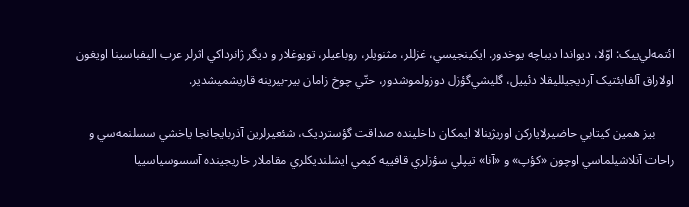ائتمه‌لي‌یيک: اوّلا، ديواندا ديباچه يوخدور. ايکينجيسي، غزللر، مثنويلر، روباعيلر، تويوغلار و ديگر ژانرداکي اثرلر عرب اليفباسينا اويغون اولاراق آلفابئتيک آرديجيلليقلا دئييل، گليشي‌گؤزل دوزولموشدور، حتّي چوخ زامان بير-بيرينه قاريشميشدير.

      بيز همين کيتابي حاضيرلايارکن اوريژينالا ايمکان داخلينده صداقت گؤسترديک، شئعیرلرين آذربايجانجا ياخشي سسلنمه‌سي و راحات آنلاشيلماسي اوچون «کؤپ» و «آنا» تيپلي سؤزلري قافييه کيمي ايشلنديکلري مقاملار خاريجينده آسسوسياسييا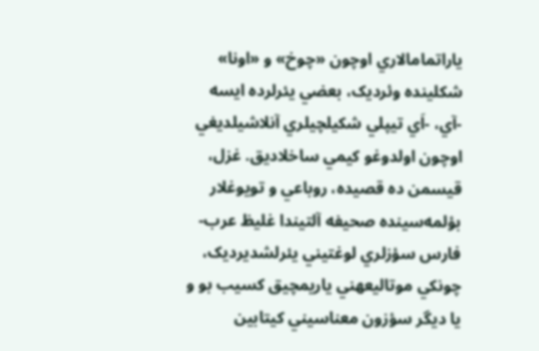ياراتمامالاري اوچون «چوخ» و «اونا» شکلينده وئرديک، بعضي يئرلرده ايسه -آي، -اَي تيپلي شکيلچيلري آنلاشيلديغي اوچون اولدوغو کيمي ساخلاديق. غزل، قيسمن ده قصيده، روباعي و تويوغلار بؤلمه‌سينده صحیفه آلتيندا غليظ عرب-فارس سؤزلري لوغتيني يئرلشديرديک، چونکي موتاليعهني ياريمچيق کسيب بو و يا ديگر سؤزون معناسيني کيتابين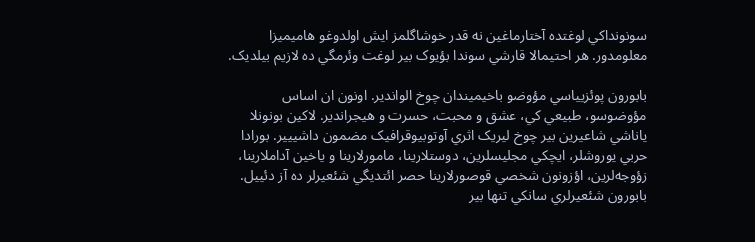سونونداکي لوغتده آختارماغين نه قدر خوشاگلمز ايش اولدوغو هاميميزا معلومدور. هر احتيمالا قارشي سوندا بؤيوک بير لوغت وئرمگي ده لازيم بيلديک.

بابورون پوئزيياسي مؤوضو باخيميندان چوخ الواندير. اونون ان اساس مؤوضوسو، طبيعي کي، عشق و محبت، حسرت و هيجراندير. لاکين بونونلا ياناشي شاعيرين بير چوخ ليريک اثري آوتوبيوقرافيک مضمون داشييير. بورادا حربي يوروشلر، ايچکي مجليسلرين، دوستلارينا، مامورلارينا و ياخين آداملارينا، زؤوجه‌لرين، اؤزونون شخصي قوصورلارينا حصر ائتديگي شئعیرلر ده آز دئييل. بابورون شئعیرلري سانکي تنها بير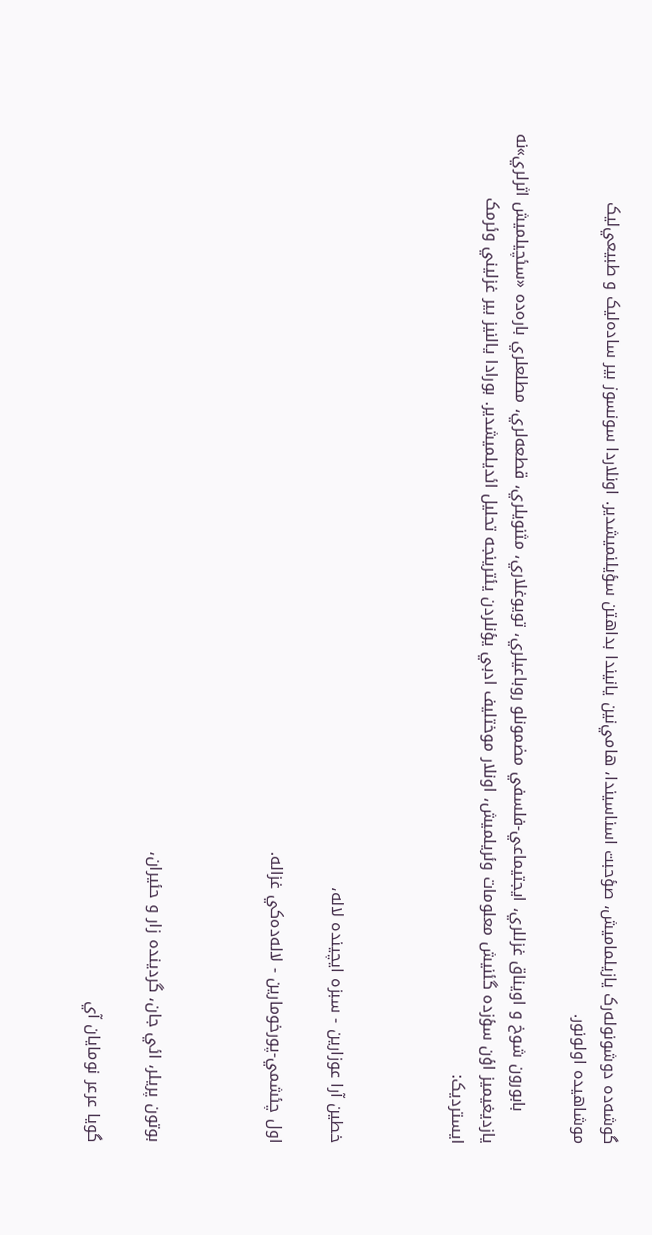گوشه‌ده دوشونوله‌رک يازيلماميش، صؤحبت اسناسيندا، هامي‌نين يا‌نيندا بداهتن سؤيلنميشدير. اونلاردا سونسوز بير ساده‌ليک و طبيعي‌ليک موشاهيده اولونور.

      بابورون شوخ و اويناق غزللري، ايجتيماعي-فلسفي مضمونلو روباعيلري، تويوغلاري، مثنويلري، قطعه‌لري، مطلعلري باره‌ده «سئچيلميش اثرلري»نه يازديغيميز اؤن سؤزده گئنيش معلومات وئريلميش، اونلار موختليف ادبي يؤنلردن يئترينجه تحليل ائديلميشدير. بورادا يالنيز بير غزليني وئرمک ايسترديک:



خطين آرا عوزارين - سبزه ايچينده لاله،

اول چئشمي-پورخومارين - لاله‌ده‌کي غزاله.



بوتون پريلر، ائي جان، گردينده زار و حئيران،

گويا عرعر نومايان آي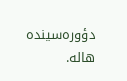دؤوره‌سينده هاله.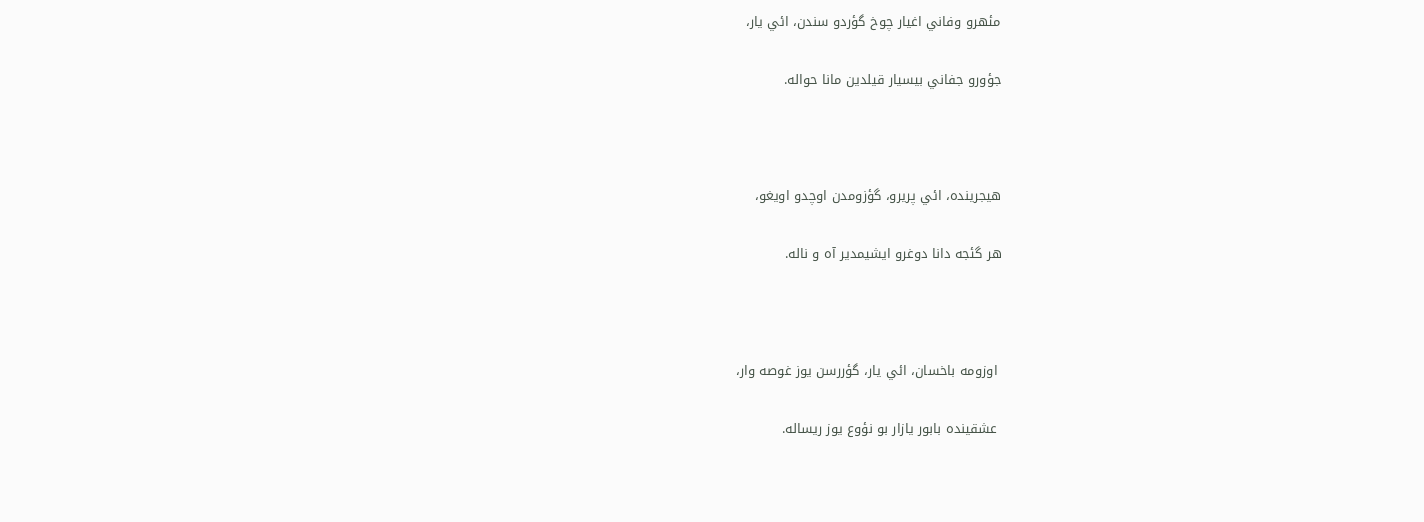مئهرو وفاني اغيار چوخ گؤردو سندن، ائي يار،

جؤورو جفاني بيسيار قيلدين مانا حواله.



هيجرينده، ائي پريرو، گؤزومدن اوچدو اويغو،

هر گئجه دانا دوغرو ايشيمدير آه و ناله.



 اوزومه باخسان، ائي يار، گؤررسن يوز غوصه وار،

 عشقينده بابور يازار بو نؤوع يوز ريساله.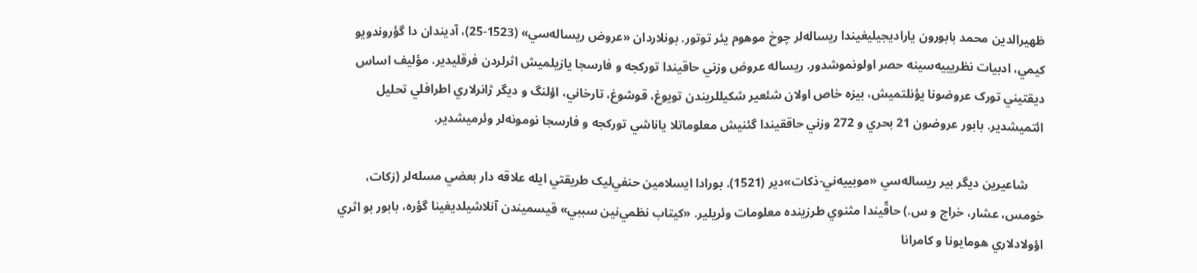ظهیرالدین محمد بابورون ياراديجيليغيندا ريساله‌لر چوخ موهوم يئر توتور. بونلاردان «عروض ريساله‌سي» (1523-25)، آديندان دا گؤروندويو کيمي، ادبيات نظريييه‌سينه حصر اولونموشدور. ريساله عروض وزني حاقيندا تورکجه و فارسجا يازيلميش اثرلردن فرقليدير. مؤليف اساس ديقتيني تورک عروضونا يؤنلتميش، بيزه خاص اولان شئعیر شکيللريندن تويوغ، قوشوغ، تارخاني، اؤلنگ و ديگر ژانرلاري اطرافلي تحليل ائتميشدير. بابور عروضون 21 بحري و 272 وزني حاققيندا گئنيش معلوماتلا ياناشي تورکجه و فارسجا نومونه‌لر وئرميشدير.

     شاعيرين ديگر بير ريساله‌سي «موبييه‌ني-ذکات»دير (1521). بورادا ايسلامين حنفي‌ليک طريقتي ايله علاقه دار بعضي مسله‌لر (زکات، خومس، عشار، خراج و س.) حاقّيندا مثنوي طرزينده معلومات وئريلير. «کيتاب نظمي‌نين سببي» قيسميندن آنلاشيلديغينا گؤره، بابور بو اثري اؤولادلاري هومايونا و کامرانا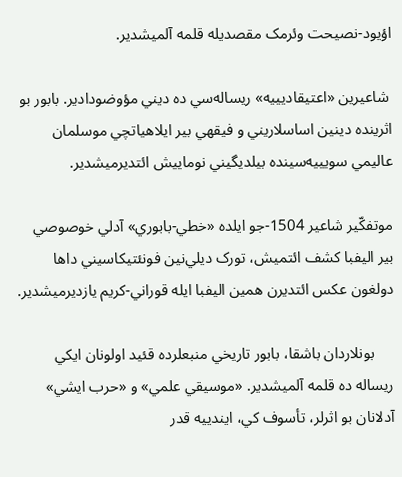اؤيود-نصيحت وئرمک مقصديله قلمه آلميشدير.

 شاعيرين «اعتيقاديييه» ريساله‌سي ده ديني مؤوضودادير. بابور بو اثرينده دينين اساسلاريني و فيقهي بير ايلاهياتچي موسلمان عاليمي سويييه‌سينده بيلديگیني نوماييش ائتديرميشدير.

موتفکّير شاعير 1504-جو ايلده «خطي-بابوري» آدلي خوصوصي بير اليفبا کشف ائتميش، تورک ديلي‌نين فونئتيکاسيني داها دولغون عکس ائتديرن همين اليفبا ايله قوراني-کريم يازديرميشدير.

     بونلاردان باشقا، بابور تاريخي منبعلرده قئيد اولونان ايکي ريساله ده قلمه آلميشدير. «موسيقي علمي» و «حرب ايشي» آدلانان بو اثرلر، تأسوف کي، ايندييه قدر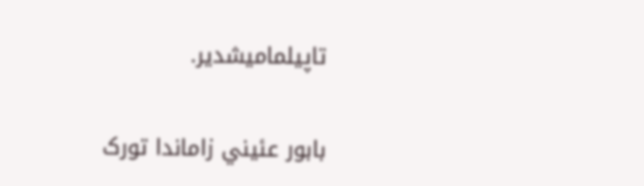تاپيلماميشدير.

بابور عئيني زاماندا تورک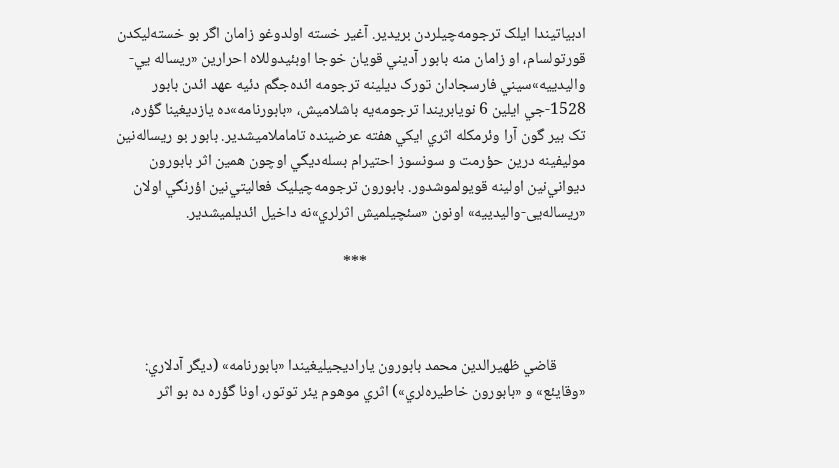ادبياتيندا ايلک ترجومه‌چيلردن بريدير. آغير خسته اولدوغو زامان اگر بو خسته‌ليکدن قورتولسام، او زامان منه بابور آديني قويان خوجا اوبئيدوللاه احرارين «ريساله يي-واليدييه»سيني فارسجادان تورک ديلينه ترجومه ائده‌جگم دئيه عهد ائدن بابور 1528-جي ايلين 6 نويابريندا ترجومه‌يه باشلاميش، «بابورنامه»ده يازديغينا گؤره، تک بير گون آرا وئرمکله اثري ايکي هفته عرضينده تاماملاميشدير. بابور بو ريساله‌‌نين موليفينه درين حؤرمت و سونسوز احتيرام بسله‌ديگي اوچون همين اثر بابورون ديوا‌ني‌نين اولينه قويولموشدور. بابورون ترجومه‌چيليک فعاليتي‌نين اؤرنگي اولان «ريساله‌یی-واليدييه» اونون «سئچيلميش اثرلري»نه داخيل ائديلميشدير.

                                                              ***



        قاضي ظهیرالدین محمد بابورون ياراديجيليغيندا «بابورنامه» (ديگر آدلاري: «وقايئع» و «بابورون خاطيره‌لري») اثري موهوم يئر توتور، اونا گؤره ده بو اثر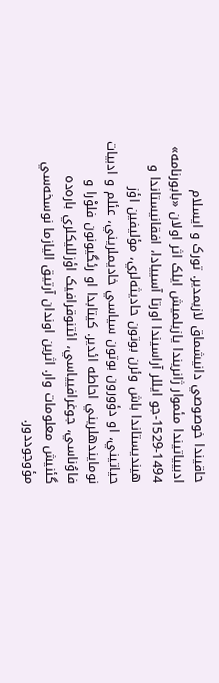حاقيندا خوصوصي دانيشماق لازيمدير. تورک و ايسلام ادبيياتيندا مئموار ژانريندا يازيلميش ايلک اثر اولان «بابورنامه» 1494-1529-جو ایللر آراسيندا اورتا آسییادا، افقانيستاندا و هينديستاندا باش وئرن بوتون حادیثه‌لري، مؤليفين اؤز حياتيني، او دؤورون بوتون سياسي خاديملريني، عئلم و ادبيات نومايندهلريني احاطه ائدير. کيتابدا او رئگيونون فلوْرا و فاوُناسي، جوغرافيياسي، ائتنوقرافيک اؤزلليکلري باره‌ده گئنيش معلومات وار. اثرين اوندان آرتيق اليازما نوسخه‌سي مؤوجوددور.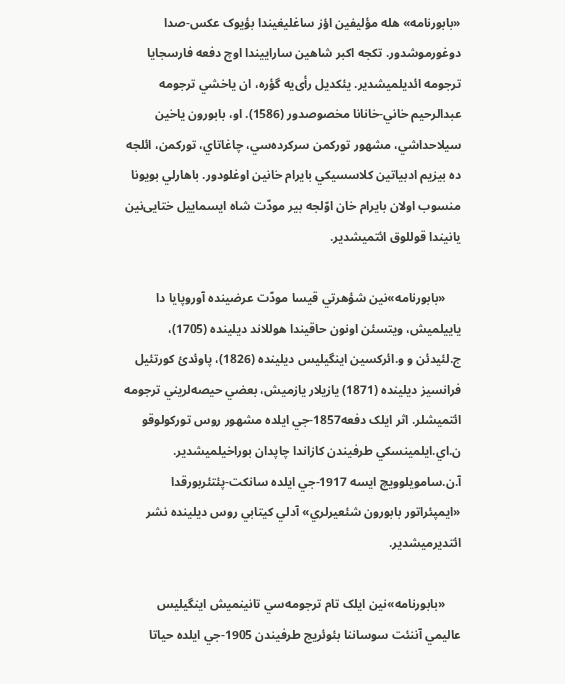«بابورنامه» هله مؤليفين اؤز ساغليغيندا بؤيوک عکس-صدا دوغورموشدور. تکجه اکبر شاهين ساراييندا اوچ دفعه فارسجايا ترجومه ائديلميشدير. يئکديل رأی‌يه گؤره، ان ياخشي ترجومه عبدالرحیم خاني-خانانا مخصوصدور (1586). او، بابورون ياخين سيلاحداشي، مشهور تورکمن سرکرده‌سي، چاغاتاي، تورکمن، ائلجه ده بيزيم ادبياتين کلاسسيکي بايرام خا‌نين اوغلودور. باهارلي بويونا منسوب اولان بايرام خان اوّلجه بير مودّت شاه ايسماييل ختايی‌نين يا‌نيندا قوللوق ائتميشدير.

     «بابورنامه»نين شؤهرتي قيسا مودّت عرضينده آوروپايا دا ياييلميش، ويتسئن اونون حاقيندا هوللاند ديلينده (1705)، ج.لئيدئن و و.ائرکسين اينگيليس ديلينده (1826)، پاوئدئ کورتئيل فرانسيز ديلينده (1871) يازيلار يازميش، بعضي حيصه‌لريني ترجومه ائتميشلر. اثر ايلک دفعه1857-جي ايلده مشهور روس تورکولوقو ن.اي.ايلمينسکي طرفيندن کازاندا چاپدان بوراخيلميشدير. آ.ن.سامويلوويچ ايسه 1917-جي ايلده سانکت-پئتئربورقدا «ايمپئراتور بابورون شئعیرلري» آدلي کيتابي روس ديلينده نشر ائتديرميشدير.

     «بابورنامه»نين ايلک تام ترجومه‌سي تا‌نينميش اينگيليس عاليمي آننئت سوساننا بئوئريج طرفيندن 1905-جي ايلده حياتا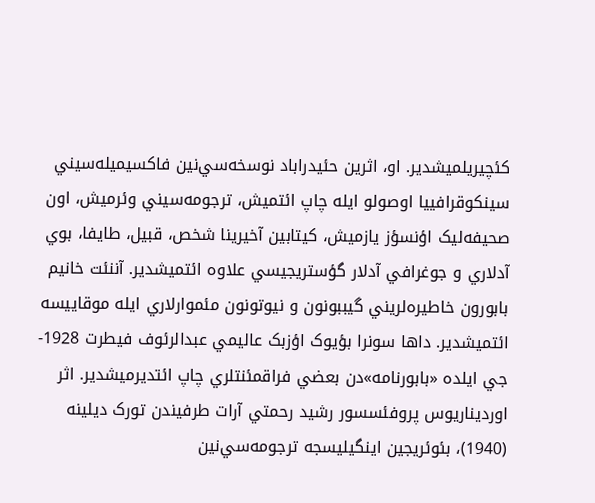کئچيريلميشدير. او، اثرين حئيدراباد نوسخه‌سي‌نين فاکسيميله‌سيني سينکوقرافييا اوصولو ايله چاپ ائتميش، ترجومه‌سيني وئرميش، اون صحيفه‌ليک اؤنسؤز يازميش، کيتابين آخيرينا شخص، قبيل، طايفا، بوي آدلاري و جوغرافي آدلار گؤستريجيسي علاوه ائتميشدير. آننئت خانيم بابورون خاطیره‌لريني گيببونون و نيوتونون مئموارلاري ايله موقاييسه ائتميشدير. داها سونرا بؤيوک اؤزبک عاليمي عبدالرئوف فيطرت 1928-جي ايلده «بابورنامه»دن بعضي فراقمئنتلري چاپ ائتديرميشدير. اثر اورديناريوس پروفئسسور رشيد رحمتي آرات طرفيندن تورک ديلينه (1940)، بئوئريجين اينگيليسجه ترجومه‌سي‌نين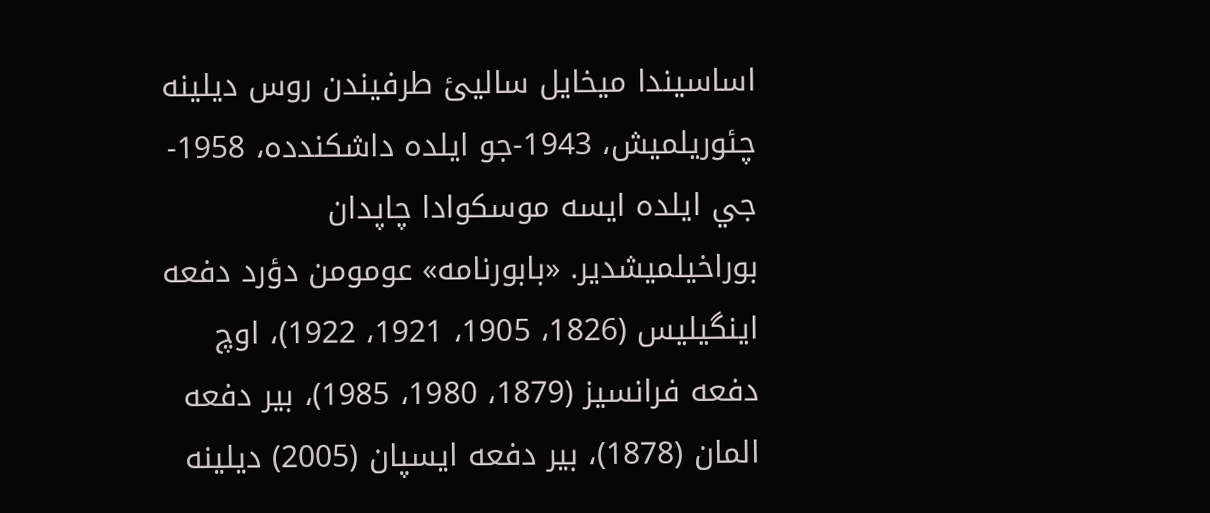اساسيندا ميخايل ساليئ طرفيندن روس ديلينه چئوريلميش، 1943-جو ايلده داشکندده، 1958-جي ايلده ايسه موسکوادا چاپدان بوراخيلميشدير. «بابورنامه» عومومن دؤرد دفعه اينگيليس (1826، 1905، 1921، 1922)، اوچ دفعه فرانسيز (1879، 1980، 1985)، بير دفعه المان (1878)، بير دفعه ايسپان (2005) ديلينه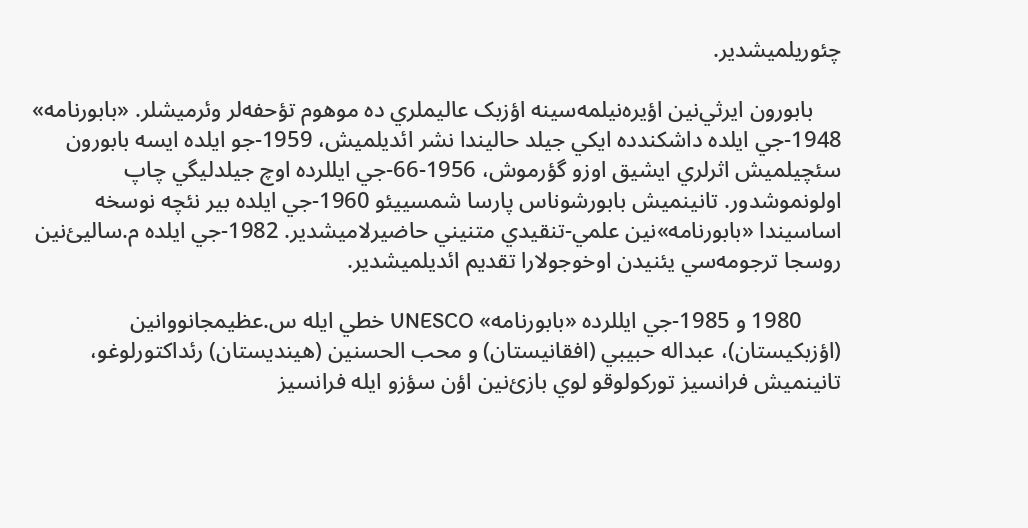چئوريلميشدير.

     بابورون ايرثي‌نين اؤيره‌نيلمه‌سينه اؤزبک عاليملري ده موهوم تؤحفه‌لر وئرميشلر. «بابورنامه» 1948-جي ايلده داشکندده ايکي جيلد حاليندا نشر ائديلميش، 1959-جو ايلده ايسه بابورون سئچيلميش اثرلري ايشيق اوزو گؤرموش، 1956-66-جي ايللرده اوچ جيلدليگي چاپ اولونموشدور. تا‌نينميش بابورشوناس پارسا شمسييئو 1960-جي ايلده بير نئچه نوسخه اساسيندا «بابورنامه»نين علمي-تنقيدي متنيني حاضيرلاميشدير. 1982-جي ايلده م.ساليئ‌نين روسجا ترجومه‌سي يئنيدن اوخوجولارا تقديم ائديلميشدير.

       1980 و 1985-جي ايللرده «بابورنامه» UNESCO خطي ايله س.عظيمجانووا‌نين (اؤزبکيستان)، عبداله حبيبي (افقانيستان) و محب الحسنین (هينديستان) رئداکتورلوغو، تا‌نينميش فرانسيز تورکولوقو لوي بازئ‌نين اؤن سؤزو ايله فرانسيز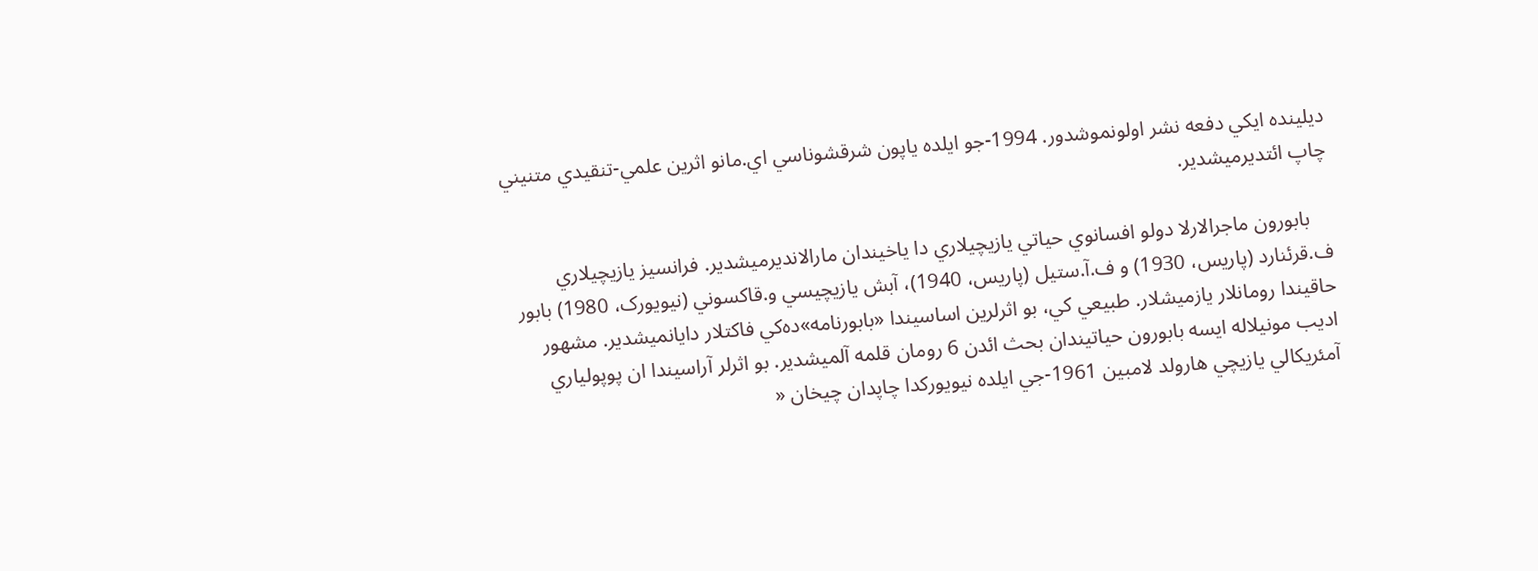ديلينده ايکي دفعه نشر اولونموشدور. 1994-جو ايلده ياپون شرقشوناسي اي.مانو اثرين علمي-تنقيدي متنيني چاپ ائتديرميشدير.

    بابورون ماجرالارلا دولو افسانوي حياتي يازيچيلاري دا ياخيندان مارالانديرميشدير. فرانسيز يازيچيلاري ف.قرئنارد (پاريس، 1930) و ف.آ.ستيل (پاريس، 1940)، آبش يازيچيسي و.قاکسوني (نيويورک، 1980) بابور حاقيندا رومانلار يازميشلار. طبيعي کي، بو اثرلرين اساسيندا «بابورنامه»ده‌کي فاکتلار دايانميشدير. مشهور اديب مونيلاله ايسه بابورون حياتيندان بحث ائدن 6 رومان قلمه آلميشدير. بو اثرلر آراسيندا ان پوپولياري آمئريکالي يازيچي هارولد لامبين 1961-جي ايلده نيويورکدا چاپدان چيخان «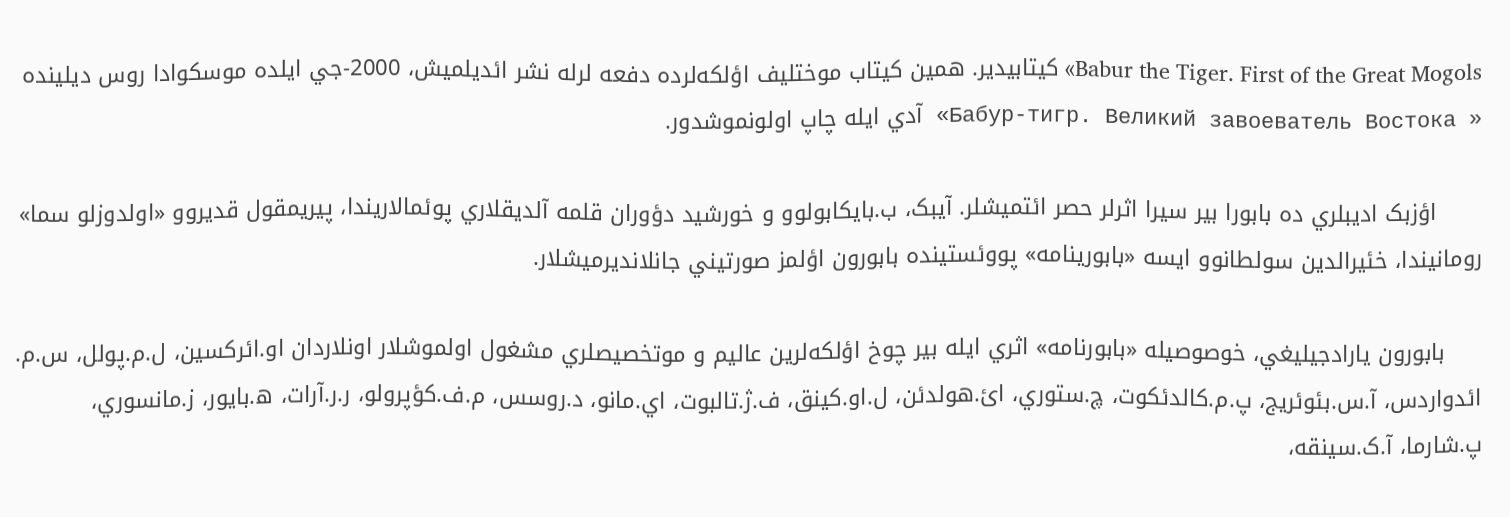Babur the Tiger. First of the Great Mogols» کيتابيدير. همين کيتاب موختليف اؤلکه‌لرده دفعه لرله نشر ائديلميش، 2000-جي ايلده موسکوادا روس ديلينده « Бабур-тигр. Великий завоеватель Востока» آدي ايله چاپ اولونموشدور.

      اؤزبک اديبلري ده بابورا بير سيرا اثرلر حصر ائتميشلر. آيبک، ب.بايکابولوو و خورشيد دؤوران قلمه آلديقلاري پوئمالاريندا، پيريمقول قديروو «اولدوزلو سما» روما‌نيندا، خئيرالدين سولطانوو ايسه «بابورينامه» پووئستينده بابورون اؤلمز صورتيني جانلانديرميشلار.

     بابورون يارادجيليغي، خوصوصيله «بابورنامه» اثري ايله بير چوخ اؤلکه‌لرين عاليم و موتخصيصلري مشغول اولموشلار اونلاردان او.ائرکسين، ل.م.پولل، س.م. ائدواردس، آ.س.بئوئريج، پ.م.کالدئکوت، چ.ستوري، ائ.هولدئن، ل.او.کينق، ف.ژ.تالبوت، اي.مانو، د.روسس، م.ف.کؤپرولو، ر.ر.آرات، ه.بايور، ز.مانسوري، پ.شارما، آ.ک.سينقه،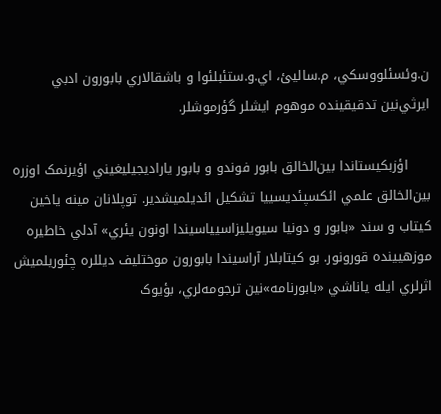ن.وئسئلووسکي، م.ساليئ، اي.و.ستئبلئوا و باشقالاري بابورون ادبي ايرثي‌نين تدقيقينده موهوم ايشلر گؤرموشلر.

     اؤزبکيستاندا بين‌الخالق بابور فوندو و بابور ياراديجيليغيني اؤيرنمک اوزره بين‌الخالق علمي ائکسپئديسييا تشکيل ائديلميشدير. توپلانان مينه ياخين کيتاب و سند «بابور و دونيا سيويليزاسيياسيندا اونون يئري» آدلي خاطيره موزهيينده قورونور. بو کيتابلار آراسيندا بابورون موختليف ديللره چئوريلميش اثرلري ايله ياناشي «بابورنامه»نين ترجومه‌لري، بؤيوک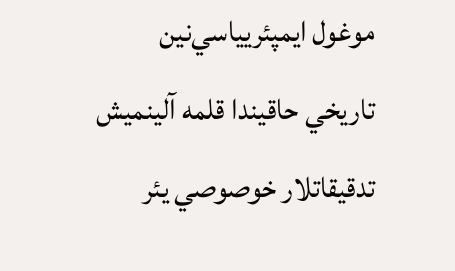موغول ايمپئريياسي‌نين تاريخي حاقيندا قلمه آلينميش تدقيقاتلار خوصوصي يئر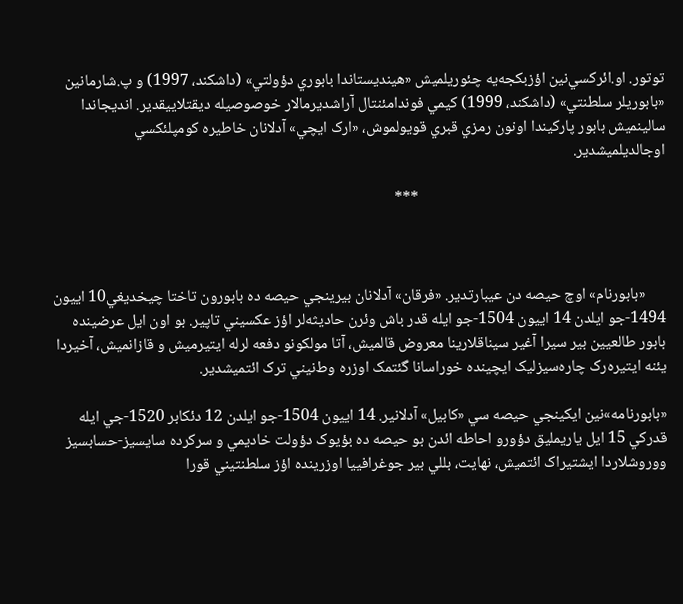توتور. او.ائرکسي‌نين اؤزبکجه‌يه چئوريلميش «هينديستاندا بابوري دؤولتي» (داشکند، 1997) و پ.شارما‌نين «بابوريلر سلطنتي» (داشکند، 1999) کيمي فوندامئنتال آراشديرمالار خوصوصيله ديقتلاييقدير. انديجاندا سالينميش بابور پارکيندا اونون رمزي قبري قويولموش، «ارک ايچي» آدلانان خاطيره کومپلئکسي اوجالديلميشدير.

                                                                      ***



      «بابورنام» اوچ حيصه دن عيبارتدير. «فرقان» آدلانان بيرينجي حيصه ده بابورون تاختا چيخديغي10 اييون 1494-جو ايلدن 14 اييون 1504-جو ايله قدر باش وئرن حاديثه‌لر اؤز عکسيني تاپير. بو اون ايل عرضينده بابور طالعيين بير سيرا آغير سيناقلارينا معروض قالميش، آتا مولکونو دفعه لرله ايتيرميش و قازانميش، آخيردا يئنه ايتيره‌رک چاره‌سيزليک ايچينده خوراسانا گئتمک اوزره وط‌نيني ترک ائتميشدير.

«بابورنامه»نين ايکينجي حيصه سي «کابيل» آدلانير. 14 اييون 1504-جو ايلدن 12 دئکابر 1520-جي ايله قدرکي 15 ايل ياريمليق دؤورو احاطه ائدن بو حيصه ده بؤيوک دؤولت خاديمي و سرکرده سايسيز-حسابسيز ووروشلاردا ايشتيراک ائتميش، نهايت، بللي بير جوغرافييا اوزرينده اؤز سلطنتيني قورا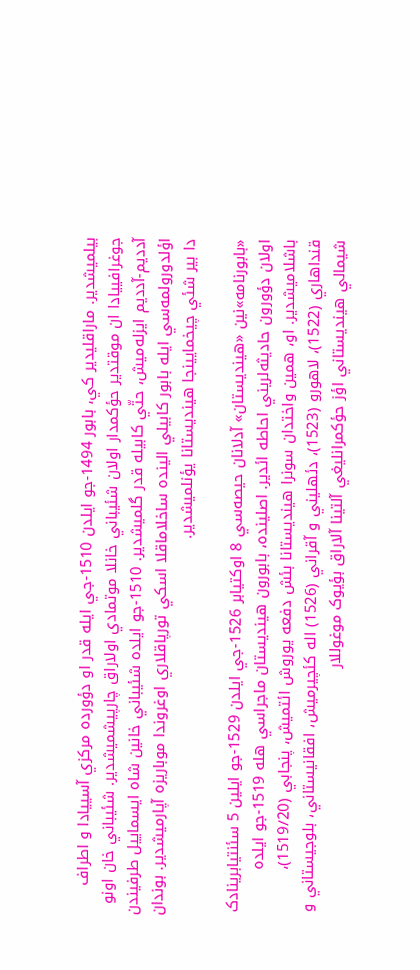بيلميشدير. ماراقليدير کي، بابور 1494-جو ايلدن 1510-جي ايله قدر او دؤورده مرکزي آسییادا و اطراف جوغرافييادا ان موقتدير حؤکمدار اولان شئيباني خانلا موتمادي اولاراق چارپيشميشدير. شئيباني خان اونو آدديم-آدديم ايزله‌ميش، حتّي کابيله قدر گلميشدير. 1510-جو ايلده شئيباني خا‌نين شاه ايسماييل طرفيندن اؤلدورولمه‌سي ايله بابور کابيلي الينده ساخلاماقلا اسکي تورپاقلاري اوغروندا موباريزه آپارميشدير. بوندان دا بير شئي چيخمايينجا هينديستانا يؤنلميشدير.

«بابورنامه»نين «هينديستان» آدلانان حيصه‌سي 8 اوکتيابر 1526-جي ايلدن 1529-جو ايلين 5 سئنتيابرينادک اولان دؤورون حاديثه‌لريني احاطه ائدير. اصلينده، بابورون هينديستان ماجراسي هله 1519-جو ايلده باشلاميشدير. او، همين واختدان سونرا هينديستانا بئش دفعه يوروش ائتميش، پنجابي (1519/20)، قنداهاري (1522)، لاهورو (1523)، دئهليني و آقراني (1526) اله کئچيرميش، افقانيستاني، بلوجيستاني و شيمالي هينديستاني اؤز حؤکمرانليغي آلتينا آلاراق بؤيوک موغوللار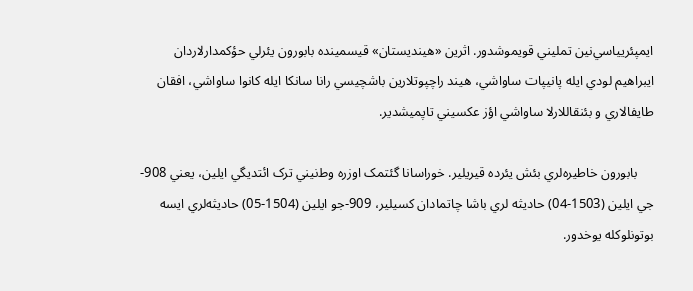ايمپئرییاسي‌نين تمليني قويموشدور. اثرين «هينديستان» قيسمينده بابورون يئرلي حؤکمدارلاردان ايبراهيم لودي ايله پانيپات ساواشي، هيند راچپوتلارين باشچيسي رانا سانکا ايله کانوا ساواشي، افقان طايفالاري و بئنقاللارلا ساواشي اؤز عکسيني تاپميشدير.

     بابورون خاطيره‌لري بئش يئرده قيريلير. خوراسانا گئتمک اوزره وط‌نيني ترک ائتديگي ايلين، يعني 908-جي ايلين (1503-04) حاديثه لري باشا چاتمادان کسيلير، 909-جو ايلين (1504-05) حادیثه‌لري ايسه بوتونلوکله يوخدور.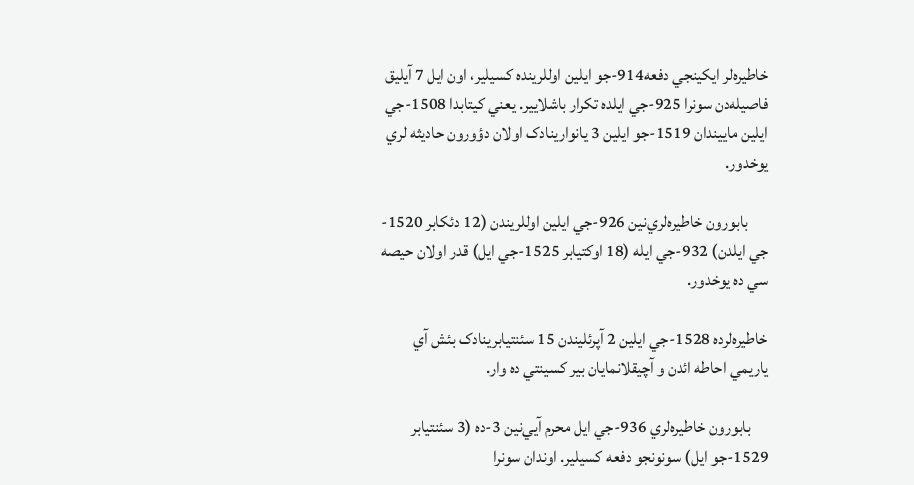خاطيره‌لر ايکينجي دفعه914-جو ايلين اوللرينده کسيلير، اون ايل 7 آيليق فاصيله‌دن سونرا 925-جي ايلده تکرار باشلايير. يعني کيتابدا 1508-جي ايلين ماييندان 1519-جو ايلين 3 يانوارينادک اولان دؤورون حاديثه لري يوخدور.

      بابورون خاطيره‌لري‌نين 926-جي ايلين اوللريندن (12 دئکابر 1520-جي ايلدن) 932-جي ايله (18 اوکتيابر 1525-جي ايل) قدر اولان حيصه سي ده يوخدور.

خاطیره‌لرده 1528-جي ايلين 2 آپرئليندن 15 سئنتيابرينادک بئش آي ياريمي احاطه ائدن و آچيقلانمايان بير کسينتي ده وار.

     بابورون خاطيره‌لري 936-جي ايل محرم آيي‌نين 3-ده (3 سئنتيابر 1529-جو ايل) سونونجو دفعه کسيلير. اوندان سونرا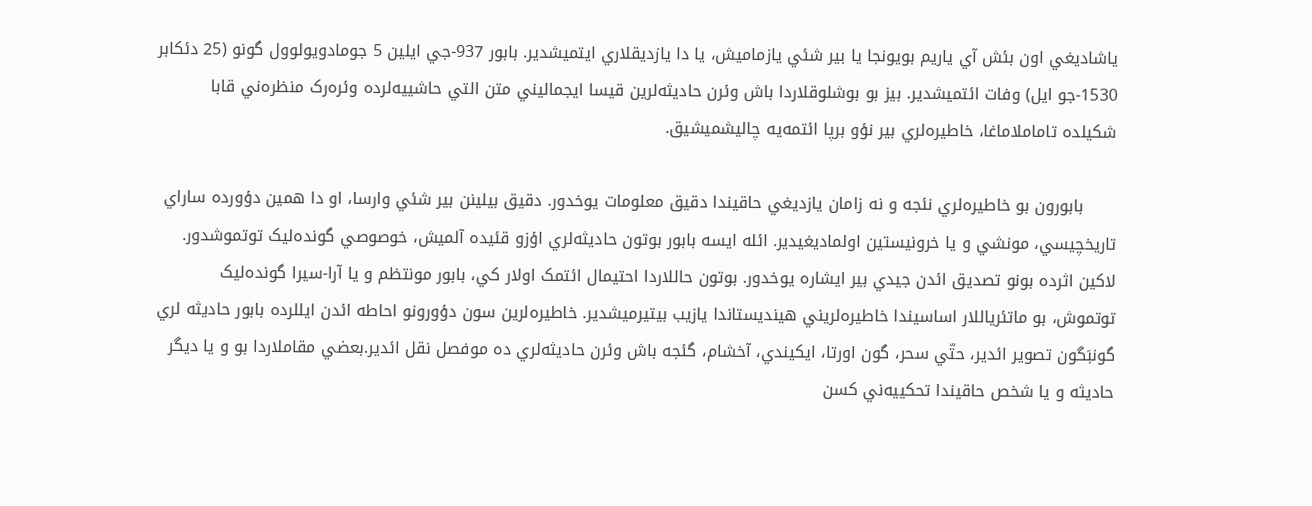ياشاديغي اون بئش آي ياريم بويونجا يا بير شئي يازماميش، يا دا يازديقلاري ايتميشدير. بابور 937-جي ايلين 5 جومادويولوول گونو (25 دئکابر 1530-جو ايل) وفات ائتميشدير. بيز بو بوشلوقلاردا باش وئرن حادیثه‌لرين قيسا ايجماليني متن التي حاشييه‌لرده وئره‌رک منظره‌ني قابا شکيلده تاماملاماغا، خاطيره‌لري بير نؤو برپا ائتمه‌يه چاليشميشيق.

      بابورون بو خاطيره‌لري نئجه و نه زامان يازديغي حاقيندا دقيق معلومات يوخدور. دقيق بيلينن بير شئي وارسا، او دا همين دؤورده ساراي تاريخچيسي، مونشي و يا خرونيستين اولماديغيدير. ائله ايسه بابور بوتون حاديثه‌لري اؤزو قئيده آلميش، خوصوصي گونده‌ليک توتموشدور. لاکين اثرده بونو تصديق ائدن جيدي بير ايشاره يوخدور. بوتون حاللاردا احتيمال ائتمک اولار کي، بابور مونتظم و يا آرا-سيرا گونده‌ليک توتموش، بو ماتئرياللار اساسيندا خاطيره‌لريني هينديستاندا يازيب بيتيرميشدير. خاطیره‌لرين سون دؤورونو احاطه ائدن ايللرده بابور حاديثه لري گونبَگون تصوير ائدير، حتّي سحر، گون اورتا، ايکيندي، آخشام، گئجه باش وئرن حادیثه‌لري ده موفصل نقل ائدير.بعضي مقاملاردا بو و يا ديگر حاديثه و يا شخص حاقيندا تحکييه‌ني کسن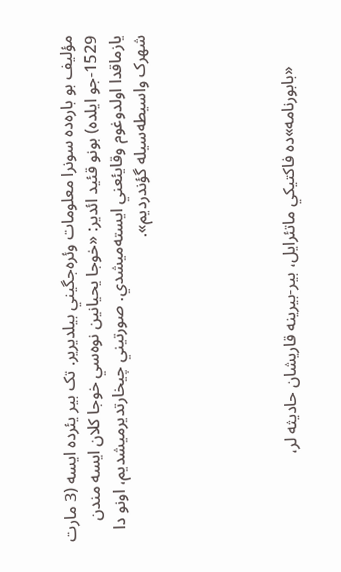مؤليف بو باره‌ده سونرا معلومات وئره‌جگيني بيلديرير. تک بير يئرده ايسه (3 مارت 1529-جو ايلده) بونو قئيد ائدير: «خوجا يحيا‌نين نوه‌سي خوجا کلان ايسه مندن يازماقدا اولدوغوم وقايئعني ايسته‌ميشدي. صورتيني چيخارتديرميشديم، اونو دا شهرک واسيطه‌سيله گؤندرديم».





        «بابورنامه»ده فاکتيکي ماتئرايل، بير-بيرينه قاريشان حاديثه لر،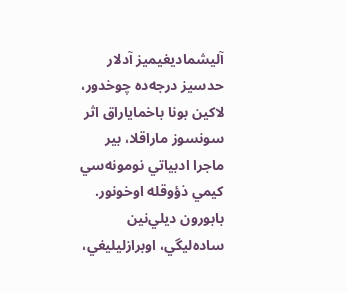آليشماديغيميز آدلار حدسيز درجه‌ده چوخدور، لاکين بونا باخماياراق اثر سونسوز ماراقلا، بير ماجرا ادبياتي نومونه‌سي کيمي ذؤوقله اوخونور. بابورون ديلي‌نين ساده‌ليگي، اوبرازليليغي،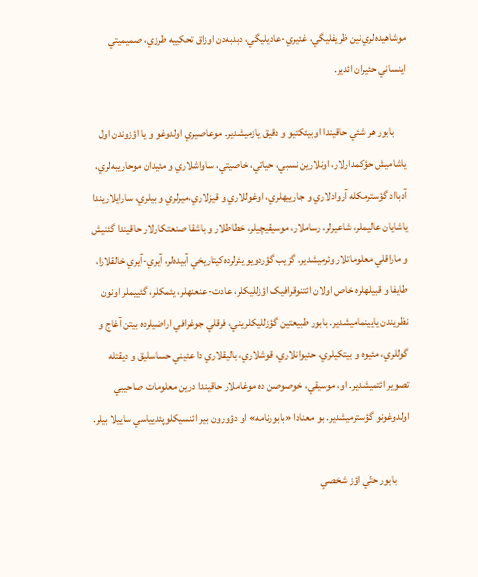موشاهيده‌لري‌نين ظريفليگي، غئيري-عاديليگي، دبدبه‌دن اوزاق تحکييه طرزي، صميميتي اينساني حئيران ائدير.

      بابور هر شئي حاقيندا اوبيئکتيو و دقيق يازميشدير. موعاصيري اولدوغو و يا اؤزوندن اول ياشاميش حؤکمدارلار، اونلارين نسبي، حياتي، خاصيتي، ساواشلاري و مئيدان موحاريبه‌لري، آدبااد گؤسترمکله آروادلاري و جارييهلري، اوغوللاري و قيزلاري،ميرلري و بيلري، سارايلاريندا ياشايان عاليملر، شاعيرلر، رساملار، موسيقيچيلر، خطاطلار و باشقا صنعتکارلار حاقيندا گئنيش و ماراقلي معلوماتلار وئرميشدير. گزيب گؤردويو يئرلرده‌کيتاريخي آبيده‌لر، آيري-آيري خالقلارا، طايفا و قبيلهلره خاص اولان ائتنوقرافيک اؤزلليکلر، عادت-عنعنهلر، يئمکلر، گئييملر اونون نظريندن يايينماميشدير. بابور طبيعتين گؤزلليکلريني، فرقلي جوغرافي اراضيلرده بيتن آغاج و گوللري، مئيوه و بيتکيلري، حئيوانلاري، قوشلاري، باليقلاري دا عئيني حساسليق و ديقتله تصوير ائتميشدير. او، موسيقي، خوصوصن ده موغاملار حاقيندا درين معلومات صاحيبي اولدوغونو گؤسترميشدير. بو معنادا «بابورنامه» او دؤورون بير ائنسيکلوپئديياسي ساييلا بيلر.

      بابور حتّي اؤز شخصي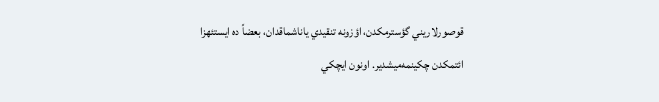قوصورلاريني گؤسترمکدن، اؤزونه تنقيدي ياناشماقدان، بعضاً ده ايستئهزا ائتمکدن چکينمه‌ميشدير. اونون ايچکي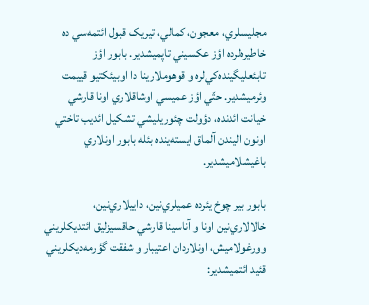مجليسلري، معجون، کمالي، تيريک قبول ائتمه‌سي ده خاطيره‌لرده اؤز عکسيني تاپميشدير. بابور اؤز تابئعليگينده‌کي‌لره و قوهوملارينا دا اوبيئکتيو قييمت وئرميشدير. حتّي اؤز عميسي اوشاقلاري اونا قارشي خيانت ائدنده، دؤولت چئوريليشي تشکيل ائديب تاختي اونون اليندن آلماق ايسته‌ينده بئله بابور اونلاري باغيشلاميشدير.

بابور بير چوخ يئرده عميلري‌نين، داييلاري‌نين، خالالاري‌نين اونا و آناسينا قارشي حاقسيزليق ائتديکلريني وورغولاميش، اونلاردان اعتيبار و شفقت گؤرمه‌ديکلريني قئيد ائتميشدير: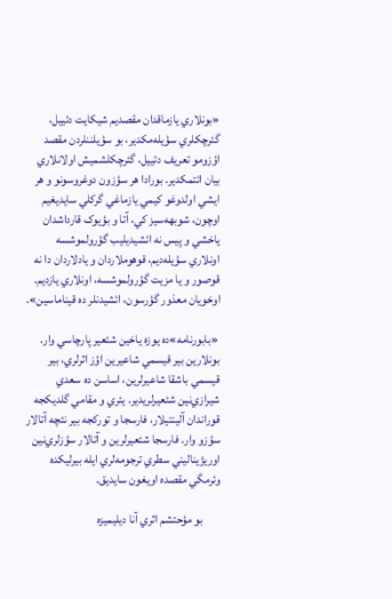«بونلاري يازماقدان مقصديم شيکايت دئييل، گئرچکلري سؤيله‌مکدير، بو سؤيلننلردن مقصد اؤزومو تعريف دئييل، گئرچکلشميش اولانلاري بيان ائتمکدير. بورادا هر سؤزون دوغروسونو و هر ايشي اولدوغو کيمي يازماغي گرکلي سايديغيم اوچون، شوبهه‌سيز کي، آتا و بؤيوک قارداشدان ياخشي و پيس نه ائشيديليب گؤرولموشسه اونلاري سؤيله‌ديم، قوهوملاردان و يادلاردان دا نه قوصور و يا مزيت گؤرولموشسه، اونلاري يازديم. اوخويان معذور گؤرسون، ائشيدنلر ده قيناماسين».

 «بابورنامه»ده يوزه ياخين شئعیر پارچاسي وار. بونلارين بير قيسمي شاعيرين اؤز اثرلري، بير قيسمي باشقا شاعيرلرين، اساسن ده سعدي شيرازي‌نين شئعیرلريدير. يئري و مقامي گلديکجه قوراندان آلينتيلار، فارسجا و تورکجه بير نئچه آتالار سؤزو وار. فارسجا شئعیرلرين و آتالار سؤزلري‌نين اوريژيناليني سطري ترجومه‌لري ايله بيرليکده وئرمگي مقصده اويغون سايديق.

       بو مؤحتشم اثري آنا ديليميزه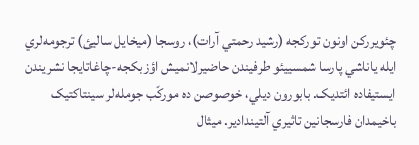چئويررکن اونون تورکجه (رشيد رحمتي آرات)، روسجا (ميخايل ساليئ) ترجومه‌لري ايله ياناشي پارسا شمسييئو طرفيندن حاضيرلانميش اؤزبکجه-چاغاتايجا نشريندن ايستيفاده ائتديک. بابورون ديلي، خوصوصن ده مورکّب جومله‌لر سينتاکتيک باخيمدان فارسجا‌نين تاثيري آلتيندادير. ميثال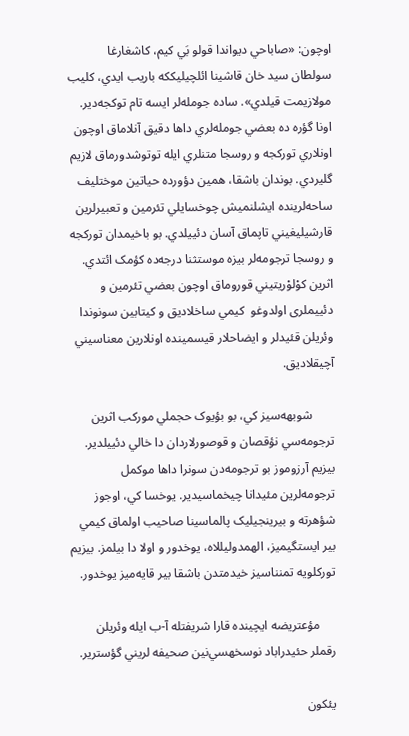اوچون: «صاباحي ديواندا قولو بَي کيم، کاشغارغا سولطان سيد خان قاشينا ائلچيليککه باريب ايدي، کليب مولازيمت قيلدي». ساده جومله‌لر ايسه تام توکجه‌دير. اونا گؤره ده بعضي جومله‌لري داها دقيق آنلاماق اوچون اونلاري تورکجه و روسجا متنلري ايله توتوشدورماق لازيم گليردي. بوندان باشقا، همين دؤورده حياتين موختليف ساحه‌لرينده ايشلنميش چوخسايلي تئرمين و تعبيرلرين قارشيليغيني تاپماق آسان دئييلدي. بو باخيمدان تورکجه و روسجا ترجومه‌لر بيزه موستثنا درجه‌ده کؤمک ائتدي. اثرين کوْلوْريتيني قوروماق اوچون بعضي تئرمين و دئيیملری اولدوغو  کيمي ساخلاديق و کيتابين سونوندا وئريلن قئيدلر و ايضاحلار قيسمينده اونلارين معناسيني آچيقلاديق.

       شوبهه‌سيز کي، بو بؤيوک حجملي مورکب اثرين ترجومه‌سي نؤقصان و قوصورلاردان دا خالي دئييلدير. بيزيم آرزوموز بو ترجومه‌دن سونرا داها موکمل ترجومه‌لرين مئيدانا چيخماسيدير. يوخسا کي، اوجوز شؤهرته و بيرينجيليک پالماسينا صاحيب اولماق کيمي بير ايستگيميز، الهمدوليللاه، يوخدور و اولا دا بيلمز. بيزيم تورکلويه تمنناسيز خيدمتدن باشقا بير قايه‌ميز يوخدور.

     مؤعتريضه ايچينده قارا شريفتله آ-ب ايله وئريلن رقملر حئيدراباد نوسخهسي‌نين صحيفه لريني گؤسترير.

يئکون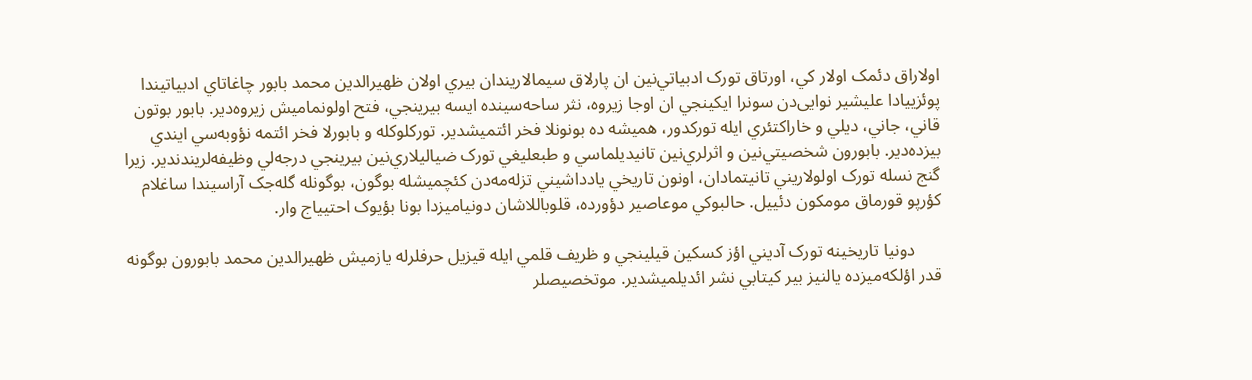اولاراق دئمک اولار کي، اورتاق تورک ادبياتي‌نين ان پارلاق سيمالاريندان بيري اولان ظهیرالدین محمد بابور چاغاتاي ادبياتيندا پوئزييادا عليشير نوايی‌دن سونرا ايکينجي ان اوجا زيروه، نثر ساحه‌سينده ايسه بيرينجي، فتح اولونماميش زيروه‌دير. بابور بوتون قاني، جاني، ديلي و خاراکتئري ايله تورکدور، هميشه ده بونونلا فخر ائتميشدير. تورکلوکله و بابورلا فخر ائتمه نؤوبه‌سي ايندي بيزده‌دير. بابورون شخصيتي‌نين و اثرلري‌نين تانيديلماسي و طبعليغي تورک ضياليلاري‌نين بيرينجي درجه‌لي وظيفه‌لريندندير. زيرا گنج نسله تورک اولولاريني تانيتمادان، اونون تاريخي يادداشيني تزله‌مه‌دن کئچميشله بوگون، بوگونله گله‌جک آراسيندا ساغلام کؤرپو قورماق مومکون دئييل. حالبوکي موعاصير دؤورده، قلوباللاشان دونياميزدا بونا بؤيوک احتيياج وار.

      دونيا تاريخينه تورک آديني اؤز کسکين قيلينجي و ظريف قلمي ايله قيزيل حرفلرله يازميش ظهیرالدین محمد بابورون بوگونه قدر اؤلکه‌ميزده يالنيز بير کيتابي نشر ائديلميشدير. موتخصيصلر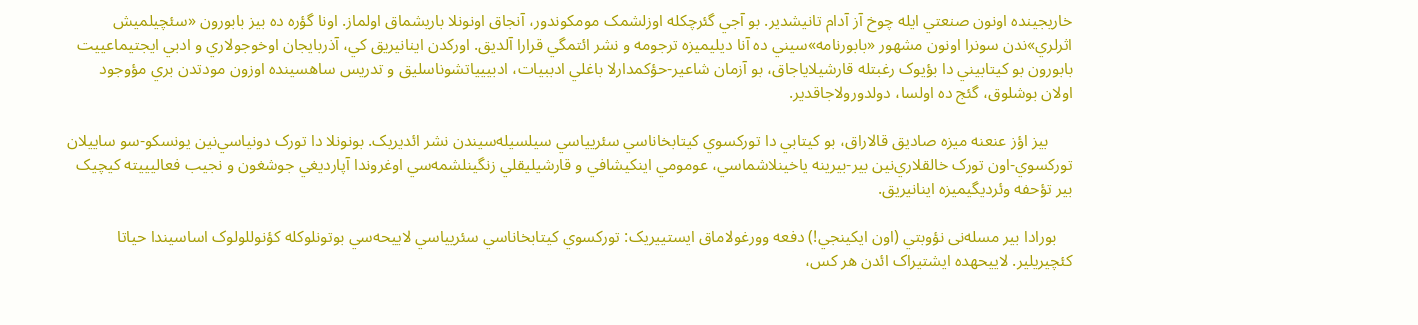خاريجينده اونون صنعتي ايله چوخ آز آدام تانيشدير. بو آجي گئرچکله اوزلشمک مومکوندور، آنجاق اونونلا باريشماق اولماز. اونا گؤره ده بيز بابورون «سئچيلميش اثرلري»ندن سونرا اونون مشهور «بابورنامه»سيني ده آنا ديليميزه ترجومه و نشر ائتمگي قرارا آلديق. اورکدن اينانيريق کي، آذربايجان اوخوجولاري و ادبي ايجتيماعييت بابورون بو کيتابيني دا بؤيوک رغبتله قارشيلاياجاق، بو آزمان شاعير-حؤکمدارلا باغلي ادببيات، ادبييياتشوناسليق و تدريس ساهسينده اوزون مودتدن بري مؤوجود اولان بوشلوق، گئج ده اولسا، دولدورولاجاقدير.

      بيز اؤز عنعنه ميزه صاديق قالاراق، بو کيتابي دا تورکسوي کيتابخاناسي سئريياسي سيلسیله‌سیندن نشر ائديريک. بونونلا دا تورک دونياسي‌نين یونسکو-سو ساييلان تورکسوي-اون تورک خالقلاري‌نين بير-بيرينه ياخينلاشماسي، عومومي اينکيشافي و قارشيليقلي زنگينلشمه‌سي اوغروندا آپارديغي جوشغون و نجيب فعاليييته کيچيک بير تؤحفه وئرديگيميزه اينانيريق.

    بورادا بير مسله‌نی نؤوبتي (اون ايکينجي!) دفعه وورغولاماق ايستييريک: تورکسوي کيتابخاناسي سئريياسي لاييحه‌سي بوتونلوکله کؤنوللولوک اساسيندا حياتا کئچيريلير. لاييحهده ايشتيراک ائدن هر کس،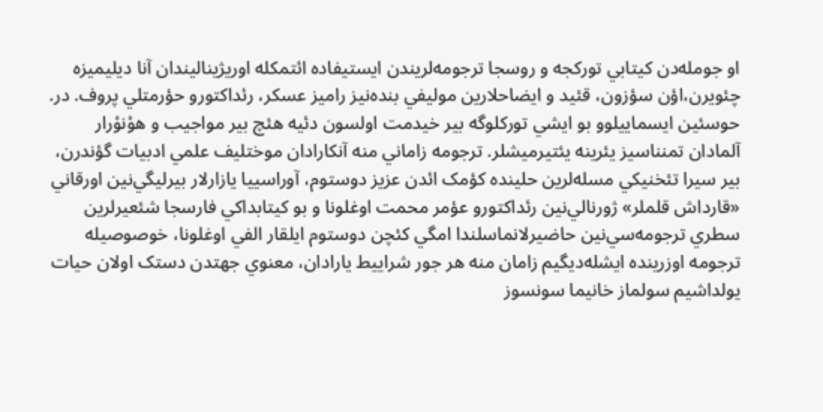او جومله‌دن کيتابي تورکجه و روسجا ترجومه‌لريندن ايستيفاده ائتمکله اوريژيناليندان آنا ديليميزه چئويرن،اؤن سؤزون، قئيد و ايضاحلارين موليفي بنده‌نيز راميز عسکر، رئداکتورو حؤرمتلي پروف. در. حوسئين ايسماييلوو بو ايشي تورکلوگه بير خيدمت اولسون دئيه هئچ بير مواجيب و هوْنوْرار آلمادان تمنناسيز يئرينه يئتيرميشلر. ترجومه زاماني منه آنکارادان موختليف علمي ادبيات گؤندرن، بير سيرا تئخنيکي مسله‌لرين حلينده کؤمک ائدن عزيز دوستوم، آوراسييا يازارلار بيرليگي‌نين اورقاني «قارداش قلملر» ژورنالي‌نين رئداکتورو عؤمر محمت اوغلونا و بو کيتابداکي فارسجا شئعیرلرين سطري ترجومه‌سي‌نين حاضيرلانماسلندا امگي کئچن دوستوم ايلقار الفي اوغلونا، خوصوصيله ترجومه اوزرينده ايشله‌ديگيم زامان منه هر جور شراييط يارادان، معنوي جهتدن دستک اولان حيات يولداشيم سولماز خانيما سونسوز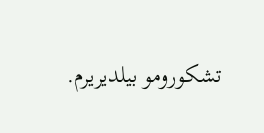تشکورومو بيلديريرم.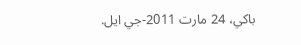باکي، 24 مارت 2011-جي ايل.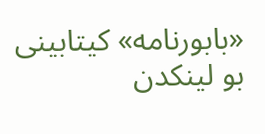«بابورنامه» کیتابینی بو لینکدن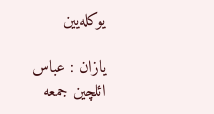یوکله‌یین

يازان : عباس ائلچین جمعه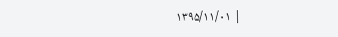۱۳۹۵/۱۱/۰۱ |